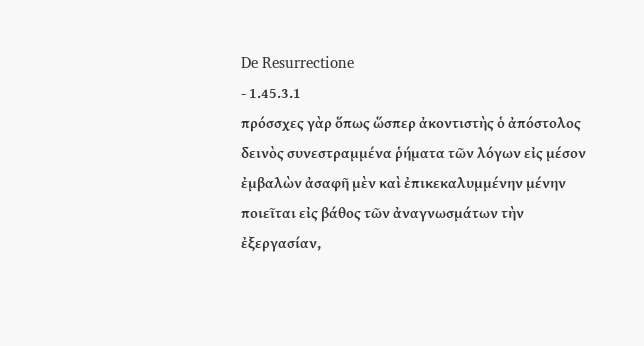De Resurrectione
- 1.45.3.1
πρόσσχες γὰρ ὅπως ὥσπερ ἀκοντιστὴς ὁ ἀπόστολος δεινὸς συνεστραμμένα ῥήματα τῶν λόγων εἰς μέσον ἐμβαλὼν ἀσαφῆ μὲν καὶ ἐπικεκαλυμμένην μένην ποιεῖται εἰς βάθος τῶν ἀναγνωσμάτων τὴν ἐξεργασίαν,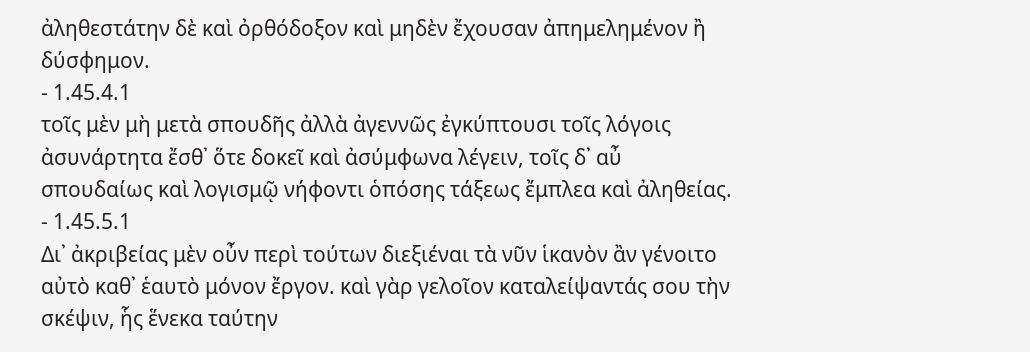ἀληθεστάτην δὲ καὶ ὀρθόδοξον καὶ μηδὲν ἔχουσαν ἀπημελημένον ἢ δύσφημον.
- 1.45.4.1
τοῖς μὲν μὴ μετὰ σπουδῆς ἀλλὰ ἀγεννῶς ἐγκύπτουσι τοῖς λόγοις ἀσυνάρτητα ἔσθ᾿ ὅτε δοκεῖ καὶ ἀσύμφωνα λέγειν, τοῖς δ᾿ αὖ σπουδαίως καὶ λογισμῷ νήφοντι ὁπόσης τάξεως ἔμπλεα καὶ ἀληθείας.
- 1.45.5.1
Δι᾿ ἀκριβείας μὲν οὖν περὶ τούτων διεξιέναι τὰ νῦν ἱκανὸν ἂν γένοιτο αὐτὸ καθ᾿ ἑαυτὸ μόνον ἔργον. καὶ γὰρ γελοῖον καταλείψαντάς σου τὴν σκέψιν, ἧς ἕνεκα ταύτην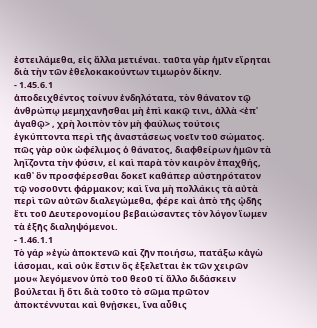ἐστειλάμεθα, εἰς ἄλλα μετιέναι. ταῦτα γὰρ ἡμῖν εἴρηται διὰ τὴν τῶν ἐθελοκακούντων τιμωρὸν δίκην.
- 1.45.6.1
ἀποδειχθέντος τοίνυν ἐνδηλότατα, τὸν θάνατον τῷ ἀνθρώπῳ μεμηχανῆσθαι μὴ ἐπὶ κακῷ τινι, ἀλλὰ <ἐπ᾿ ἀγαθῷ> , χρὴ λοιπὸν τὸν μὴ φαύλως τούτοις ἐγκύπτοντα περὶ τῆς ἀναστάσεως νοεῖν τοῦ σώματος. πῶς γὰρ οὐκ ὠφέλιμος ὁ θάνατος, διαφθείρων ἡμῶν τὰ ληΐζοντα τὴν φύσιν, εἰ καὶ παρὰ τὸν καιρὸν ἐπαχθής, καθ᾿ ὃν προσφέρεσθαι δοκεῖ καθάπερ αὐστηρότατον τῷ νοσοῦντι φάρμακον; καὶ ἵνα μὴ πολλάκις τὰ αὐτὰ περὶ τῶν αὐτῶν διαλεγώμεθα, φέρε καὶ ἀπὸ τῆς ᾠδῆς ἔτι τοῦ Δευτερονομίου βεβαιώσαντες τὸν λόγον ἴωμεν τὰ ἑξῆς διαληψόμενοι.
- 1.46.1.1
Τὸ γάρ »ἐγὼ ἀποκτενῶ καὶ ζῆν ποιήσω, πατάξω κἀγὼ ἰάσομαι, καὶ οὐκ ἔστιν ὃς ἐξελεῖται ἐκ τῶν χειρῶν μου« λεγόμενον ὑπὸ τοῦ θεοῦ τί ἄλλο διδάσκειν βούλεται ἢ ὅτι διὰ τοῦτο τὸ σῶμα πρῶτον ἀποκτέννυται καὶ θνῄσκει, ἵνα αὖθις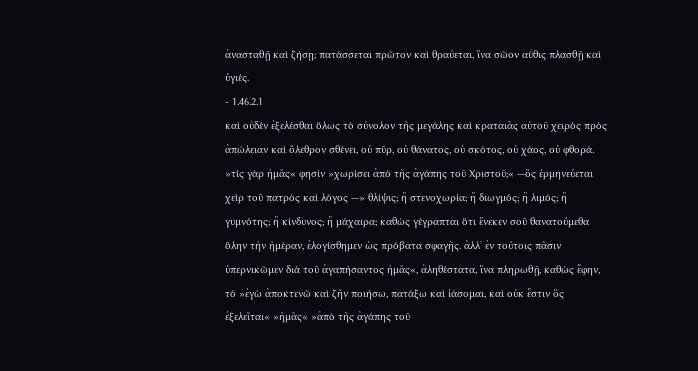ἀνασταθῇ καὶ ζήσῃ; πατάσσεται πρῶτον καὶ θραύεται, ἵνα σῶον αὖθις πλασθῇ καὶ ὑγιές.
- 1.46.2.1
καὶ οὐδὲν ἐξελέσθαι ὅλως τὸ σύνολον τῆς μεγάλης καὶ κραταιᾶς αὐτοῦ χειρὸς πρὸς ἀπώλειαν καὶ ὄλεθρον σθένει, οὐ πῦρ, οὐ θάνατος, οὐ σκότος, οὐ χάος, οὐ φθορά. »τίς γὰρ ἡμᾶς« φησίν »χωρίσει ἀπὸ τῆς ἀγάπης τοῦ Χριστοῦ;« —ὃς ἑρμηνεύεται χεὶρ τοῦ πατρὸς καὶ λόγος —» θλίψις; ἢ στενοχωρία; ἢ διωγμός; ἢ λιμός; ἢ γυμνότης; ἢ κίνδυνος; ἢ μάχαιρα; καθὼς γέγραπται ὅτι ἕνεκεν σοῦ θανατούμεθα ὅλην τὴν ἡμέραν, ἐλογίσθημεν ὡς πρόβατα σφαγῆς. ἀλλ᾿ ἐν τούτοις πᾶσιν ὑπερνικῶμεν διὰ τοῦ ἀγαπήσαντος ἡμᾶς«, ἀληθέστατα, ἵνα πληρωθῇ, καθὼς ἔφην, τό »ἐγὼ ἀποκτενῶ καὶ ζῆν ποιήσω, πατάξω καὶ ἰάσομαι, καὶ οὐκ ἔστιν ὃς ἐξελεῖται« »ἡμᾶς« »ἀπὸ τῆς ἀγάπης τοῦ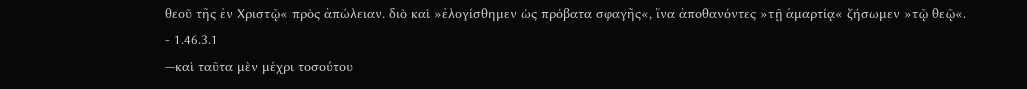θεοῦ τῆς ἐν Χριστῷ« πρὸς ἀπώλειαν. διὸ καὶ »ἐλογίσθημεν ὡς πρόβατα σφαγῆς«, ἵνα ἀποθανόντες »τῇ ἁμαρτίᾳ« ζήσωμεν »τῷ θεῷ«.
- 1.46.3.1
—καὶ ταῦτα μὲν μέχρι τοσούτου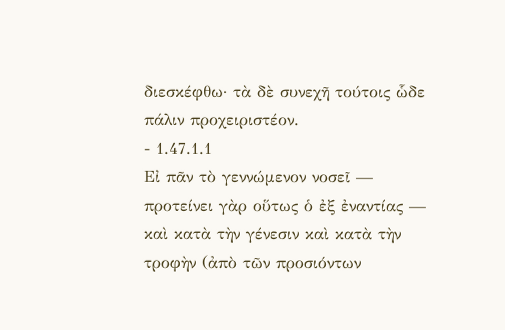διεσκέφθω· τὰ δὲ συνεχῆ τούτοις ὧδε πάλιν προχειριστέον.
- 1.47.1.1
Εἰ πᾶν τὸ γεννώμενον νοσεῖ — προτείνει γὰρ οὕτως ὁ ἐξ ἐναντίας — καὶ κατὰ τὴν γένεσιν καὶ κατὰ τὴν τροφὴν (ἀπὸ τῶν προσιόντων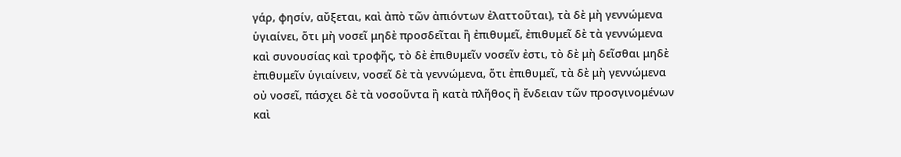γάρ, φησίν, αὔξεται, καὶ ἀπὸ τῶν ἀπιόντων ἐλαττοῦται), τὰ δὲ μὴ γεννώμενα ὑγιαίνει, ὅτι μὴ νοσεῖ μηδὲ προσδεῖται ἢ ἐπιθυμεῖ, ἐπιθυμεῖ δὲ τὰ γεννώμενα καὶ συνουσίας καὶ τροφῆς, τὸ δὲ ἐπιθυμεῖν νοσεῖν ἐστι, τὸ δὲ μὴ δεῖσθαι μηδὲ ἐπιθυμεῖν ὑγιαίνειν, νοσεῖ δὲ τὰ γεννώμενα, ὅτι ἐπιθυμεῖ, τὰ δὲ μὴ γεννώμενα οὐ νοσεῖ, πάσχει δὲ τὰ νοσοῦντα ἢ κατὰ πλῆθος ἢ ἔνδειαν τῶν προσγινομένων καὶ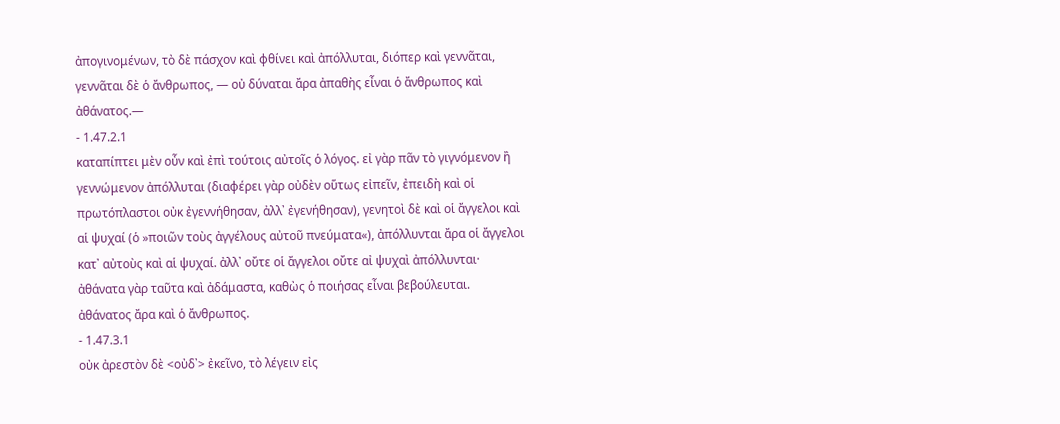ἀπογινομένων, τὸ δὲ πάσχον καὶ φθίνει καὶ ἀπόλλυται, διόπερ καὶ γεννᾶται, γεννᾶται δὲ ὁ ἄνθρωπος, — οὐ δύναται ἄρα ἀπαθὴς εἶναι ὁ ἄνθρωπος καὶ ἀθάνατος.—
- 1.47.2.1
καταπίπτει μὲν οὖν καὶ ἐπὶ τούτοις αὐτοῖς ὁ λόγος. εἰ γὰρ πᾶν τὸ γιγνόμενον ἢ γεννώμενον ἀπόλλυται (διαφέρει γὰρ οὐδὲν οὕτως εἰπεῖν, ἐπειδὴ καὶ οἱ πρωτόπλαστοι οὐκ ἐγεννήθησαν, ἀλλ᾿ ἐγενήθησαν), γενητοὶ δὲ καὶ οἱ ἄγγελοι καὶ αἱ ψυχαί (ὁ »ποιῶν τοὺς ἀγγέλους αὐτοῦ πνεύματα«), ἀπόλλυνται ἄρα οἱ ἄγγελοι κατ᾿ αὐτοὺς καὶ αἱ ψυχαί. ἀλλ᾿ οὔτε οἱ ἄγγελοι οὔτε αἰ ψυχαὶ ἀπόλλυνται· ἀθάνατα γὰρ ταῦτα καὶ ἀδάμαστα, καθὼς ὁ ποιήσας εἶναι βεβούλευται. ἀθάνατος ἄρα καὶ ὁ ἄνθρωπος.
- 1.47.3.1
οὐκ ἀρεστὸν δὲ <οὐδ᾿> ἐκεῖνο, τὸ λέγειν εἰς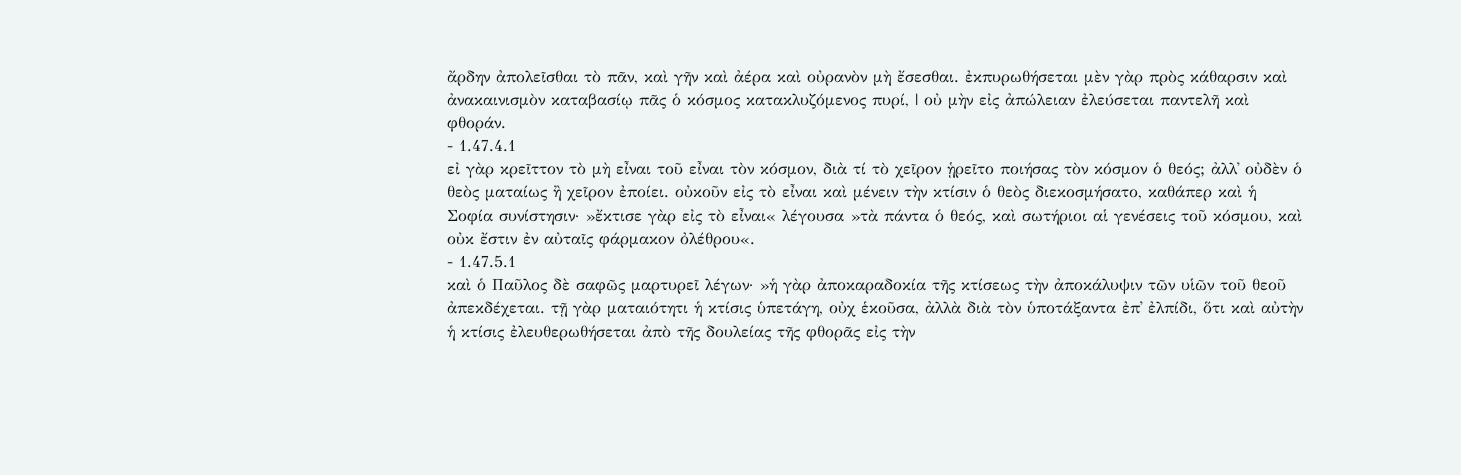ἄρδην ἀπολεῖσθαι τὸ πᾶν, καὶ γῆν καὶ ἀέρα καὶ οὐρανὸν μὴ ἔσεσθαι. ἐκπυρωθήσεται μὲν γὰρ πρὸς κάθαρσιν καὶ ἀνακαινισμὸν καταβασίῳ πᾶς ὁ κόσμος κατακλυζόμενος πυρί, | οὐ μὴν εἰς ἀπώλειαν ἐλεύσεται παντελῆ καὶ φθοράν.
- 1.47.4.1
εἰ γὰρ κρεῖττον τὸ μὴ εἶναι τοῦ εἶναι τὸν κόσμον, διὰ τί τὸ χεῖρον ᾑρεῖτο ποιήσας τὸν κόσμον ὁ θεός; ἀλλ᾿ οὐδὲν ὁ θεὸς ματαίως ἢ χεῖρον ἐποίει. οὐκοῦν εἰς τὸ εἶναι καὶ μένειν τὴν κτίσιν ὁ θεὸς διεκοσμήσατο, καθάπερ καὶ ἡ Σοφία συνίστησιν· »ἔκτισε γὰρ εἰς τὸ εἶναι« λέγουσα »τὰ πάντα ὁ θεός, καὶ σωτήριοι αἱ γενέσεις τοῦ κόσμου, καὶ οὐκ ἔστιν ἐν αὐταῖς φάρμακον ὀλέθρου«.
- 1.47.5.1
καὶ ὁ Παῦλος δὲ σαφῶς μαρτυρεῖ λέγων· »ἡ γὰρ ἀποκαραδοκία τῆς κτίσεως τὴν ἀποκάλυψιν τῶν υἱῶν τοῦ θεοῦ ἀπεκδέχεται. τῇ γὰρ ματαιότητι ἡ κτίσις ὑπετάγη, οὐχ ἑκοῦσα, ἀλλὰ διὰ τὸν ὑποτάξαντα ἐπ᾿ ἐλπίδι, ὅτι καὶ αὐτὴν ἡ κτίσις ἐλευθερωθήσεται ἀπὸ τῆς δουλείας τῆς φθορᾶς εἰς τὴν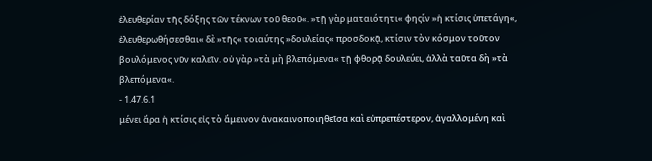ἐλευθερίαν τῆς δόξης τῶν τέκνων τοῦ θεοῦ«. »τῇ γὰρ ματαιότητι« φηςίν »ἡ κτίσις ὑπετάγη«, ἐλευθερωθήσεσθαι« δὲ »τῆς« τοιαύτης »δουλείας« προσδοκᾷ, κτίσιν τὸν κόσμον τοῦτον βουλόμενος νῦν καλεῖν. οὐ γὰρ »τὰ μὴ βλεπόμενα« τῇ φθορᾷ δουλεύει, ἀλλὰ ταῦτα δὴ »τὰ βλεπόμενα«.
- 1.47.6.1
μένει ἄρα ἡ κτίσις εἰς τὸ ἄμεινον ἀνακαινοποιηθεῖσα καὶ εὐπρεπέστερον, ἀγαλλομένη καὶ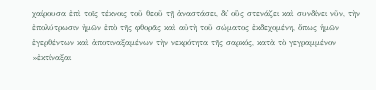χαίρουσα ἐπὶ τοῖς τέκνοις τοῦ θεοῦ τῇ ἀναστάσει, δι᾿ οὓς στενάζει καὶ συνδίνει νῦν, τὴν ἐπολύτρωσιν ἠμῶν ἐπὸ τῆς φθορᾶς καὶ αὐτὴ τοῦ σώματος ἐκδεχομένη, ὅπως ἡμῶν ἐγερθέντων καὶ ἀποτιναξαμένων τὴν νεκρότητα τῆς σαρκός, κατὰ τὸ γεγραμμένον »ἐκτίναξαι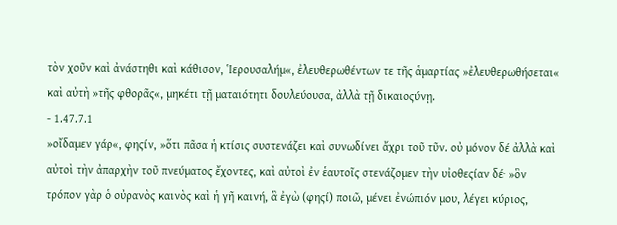τὸν χοῦν καὶ ἀνάστηθι καὶ κάθισον, Ἱερουσαλήμ«, ἐλευθερωθέντων τε τῆς ἁμαρτίας »ἐλευθερωθήσεται« καὶ αὐτὴ »τῆς φθορᾶς«, μηκέτι τῇ ματαιότητι δουλεύουσα, ἀλλὰ τῇ δικαιοςύνῃ.
- 1.47.7.1
»οἴδαμεν γάρ«, φηςίν, »ὅτι πᾶσα ἡ κτίσις συστενάζει καὶ συνωδίνει ἄχρι τοῦ τῦν. οὐ μόνον δέ ἀλλὰ καὶ αὐτοὶ τὴν ἀπαρχὴν τοῦ πνεύματος ἔχοντες, καὶ αὐτοὶ ἐν ἑαυτοῖς στενάζομεν τὴν υἰοθεςίαν δέ· »ὃν τρόπον γὰρ ὁ οὐρανὸς καινὸς καὶ ἡ γῆ καινή, ἃ ἐγὼ (φηςί) ποιῶ, μένει ἐνώπιόν μου, λέγει κύριος,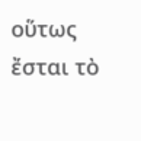οὕτως ἔσται τὸ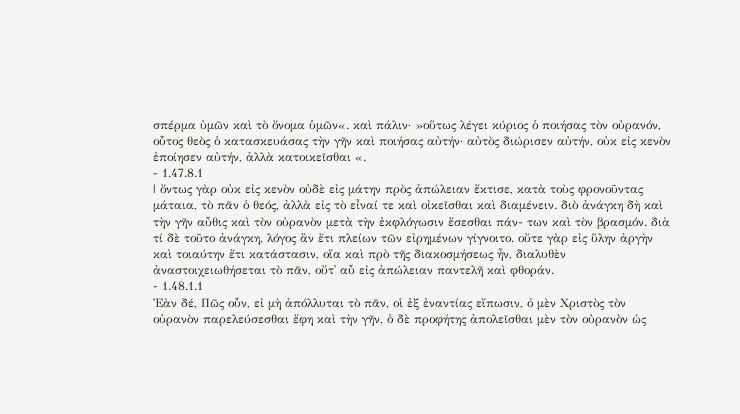σπέρμα ὐμῶν καὶ τὸ ὄνομα ὑμῶν«. καὶ πάλιν· »οὕτως λέγει κύριος ὁ ποιήσας τὸν οὐρανόν, οὗτος θεὸς ὁ κατασκευάσας τὴν γῆν καὶ ποιήσας αὐτήν· αὐτὸς διώρισεν αὐτήν, οὐκ εἰς κενὸν ἐποίησεν αὐτήν, ἀλλὰ κατοικεῖσθαι «.
- 1.47.8.1
| ὄντως γὰρ οὐκ εἰς κενὸν οὐδὲ εἰς μάτην πρὸς ἀπώλειαν ἔκτισε, κατὰ τοὺς φρονοῦντας μάταια, τὸ πᾶν ὁ θεός, ἀλλὰ εἰς τὸ εἶναί τε καὶ οἰκεῖσθαι καὶ διαμένειν. διὸ ἀνάγκη δὴ καὶ τὴν γῆν αὖθις καὶ τὸν οὐρανὸν μετὰ τὴν ἐκφλόγωσιν ἔσεσθαι πάν- των καὶ τὸν βρασμόν. διὰ τί δὲ τοῦτο ἀνάγκη, λόγος ἂν ἔτι πλείων τῶν εἰρημένων γίγνοιτο. οὔτε γὰρ εἰς ὕλην ἀργὴν καὶ τοιαύτην ἔτι κατάστασιν, οἵα καὶ πρὸ τῆς διακοσμήσεως ἦν, διαλυθὲν ἀναστοιχειωθήσεται τὸ πᾶν, οὔτ᾿ αὖ εἰς ἀπώλειαν παντελῆ καὶ φθοράν.
- 1.48.1.1
Ἐὰν δέ, Πῶς οὖν, εἰ μὴ ἀπόλλυται τὸ πᾶν, οἱ ἐξ ἐναντίας εἴπωσιν, ὀ μὲν Χριστὸς τὸν οὐρανὸν παρελεύσεσθαι ἔφη καὶ τὴν γῆν, ὁ δὲ προφήτης ἀπολεῖσθαι μὲν τὸν οὐρανὸν ὡς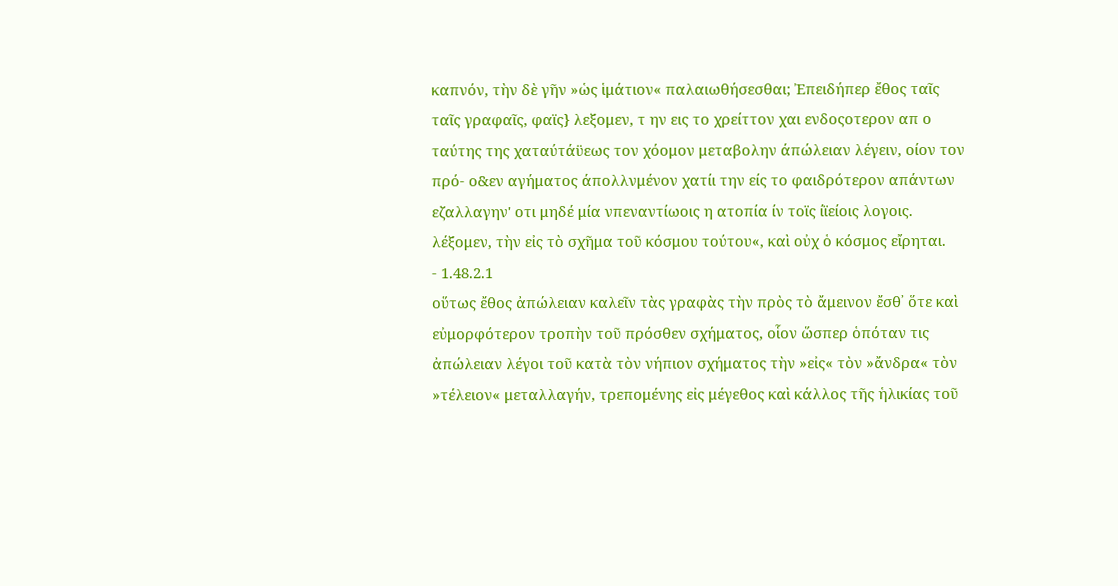καπνόν, τὴν δὲ γῆν »ὡς ἱμάτιον« παλαιωθήσεσθαι; Ἐπειδήπερ ἔθος ταῖς ταῖς γραφαῖς, φαϊς} λεξομεν, τ ην εις το χρείττον χαι ενδοςοτερον απ ο ταύτης της χαταύτάϋεως τον χόομον μεταβολην άπώλειαν λέγειν, οίον τον πρό- ο&εν αγήματος άπολλνμένον χατίι την είς το φαιδρότερον απάντων εζαλλαγην' οτι μηδέ μία νπεναντίωοις η ατοπία ίν τοϊς ίϊείοις λογοις. λέξομεν, τὴν εἰς τὸ σχῆμα τοῦ κόσμου τούτου«, καὶ οὐχ ὁ κόσμος εἴρηται.
- 1.48.2.1
οὕτως ἔθος ἀπώλειαν καλεῖν τὰς γραφὰς τὴν πρὸς τὸ ἄμεινον ἔσθ᾿ ὅτε καὶ εὐμορφότερον τροπὴν τοῦ πρόσθεν σχήματος, οἷον ὥσπερ ὁπόταν τις ἀπώλειαν λέγοι τοῦ κατὰ τὸν νήπιον σχήματος τὴν »εἰς« τὸν »ἄνδρα« τὸν »τέλειον« μεταλλαγήν, τρεπομένης εἰς μέγεθος καὶ κάλλος τῆς ἡλικίας τοῦ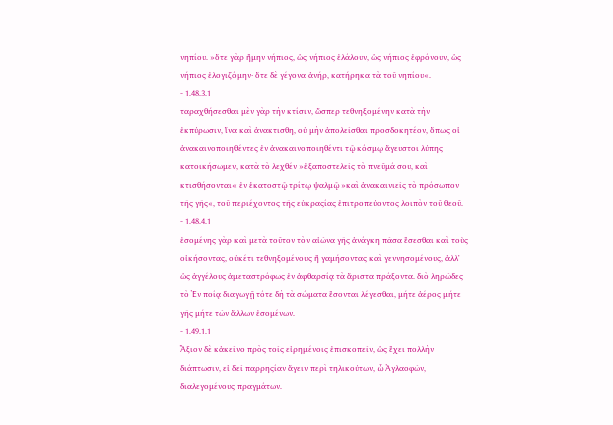νηπίου. »ὅτε γὰρ ἤμην νήπιος, ὡς νήπιος ἐλάλουν, ὡς νήπιος ἐφρόνουν, ὡς νήπιος ἐλογιζόμην· ὅτε δὲ γέγονα ἀνήρ, κατήρηκα τὰ τοῦ νηπίου«.
- 1.48.3.1
ταραχθήσεσθαι μὲν γὰρ τὴν κτίσιν, ὥσπερ τεθνηξομένην κατὰ τὴν ἐκπύρωσιν, ἵνα καὶ ἀνακτισθη, οὐ μὴν ἀπολεῖσθαι προσδοκητέον, ὅπως οἱ ἀνακαινοποιηθέντες ἐν ἀνακαινοποιηθέντι τῷ κόσμῳ ἄγευστοι λύπης κατοικήσωμεν, κατὰ τὸ λεχθέν »ἐξαποστελεῖς τὸ πνεῦμά σου, καὶ κτισθήσονται« ἐν ἑκατοστῷ τρίτῳ ψαλμῷ »καὶ ἀνακαινιεῖς τὸ πρόσωπον τῆς γῆς«, τοῦ περιέχοντος τῆς εὐκραςίας ἐπιτροπεύοντος λοιπὸν τοῦ θεοῦ.
- 1.48.4.1
ἐσομένης γὰρ καὶ μετὰ τοῦτον τὸν αἰῶνα γῆς ἀνάγκη πᾶσα ἔσεσθαι καὶ τοὺς οἰκήσοντας, οὐκέτι τεθνηξομένους ἢ γαμήσοντας καὶ γεννησομένους, ἀλλ᾿ ὡς ἀγγέλους ἀμεταστρόφως ἐν ἀφθαρσίᾳ τὰ ἄριστα πράξοντα. διὸ ληρῶδες τὸ Ἐν ποίᾳ διαγωγῇ τότε δὴ τὰ σώματα ἔσονται λέγεσθαι, μήτε ἀέρος μήτε γῆς μήτε τῶν ἄλλων ἐσομένων.
- 1.49.1.1
Ἄξιον δὲ κἀκεῖνο πρὸς τοῖς εἰρημένοις ἐπισκοπεῖν, ὡς ἔχει πολλὴν διάπτωσιν, εἰ δεῖ παρρηςίαν ἄγειν περὶ τηλικούτων, ὦ Ἀγλαοφῶν, διαλεγομένους πραγμάτων.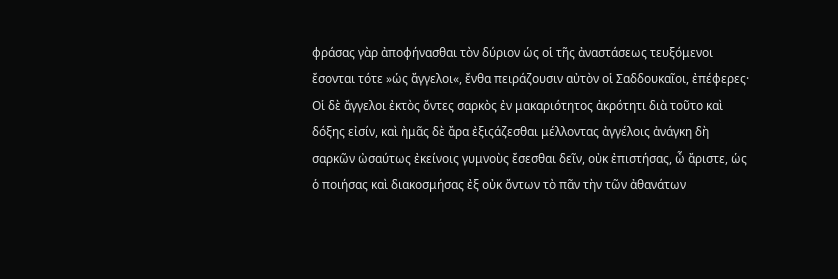φράσας γὰρ ἀποφήνασθαι τὸν δύριον ὡς οἱ τῆς ἀναστάσεως τευξόμενοι ἔσονται τότε »ὡς ἄγγελοι«, ἔνθα πειράζουσιν αὐτὸν οἱ Σαδδουκαῖοι, ἐπέφερες· Οἱ δὲ ἄγγελοι ἐκτὸς ὄντες σαρκὸς ἐν μακαριότητος ἀκρότητι διὰ τοῦτο καὶ δόξης εἰσίν, καὶ ἠμᾶς δὲ ἄρα ἐξιςάζεσθαι μέλλοντας ἀγγέλοις ἀνάγκη δὴ σαρκῶν ὠσαύτως ἐκείνοις γυμνοὺς ἔσεσθαι δεῖν, οὐκ ἐπιστήσας, ὦ ἄριστε, ὡς ὁ ποιήσας καὶ διακοσμήσας ἐξ οὐκ ὄντων τὸ πᾶν τὴν τῶν ἀθανάτων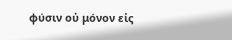φύσιν οὐ μόνον εἰς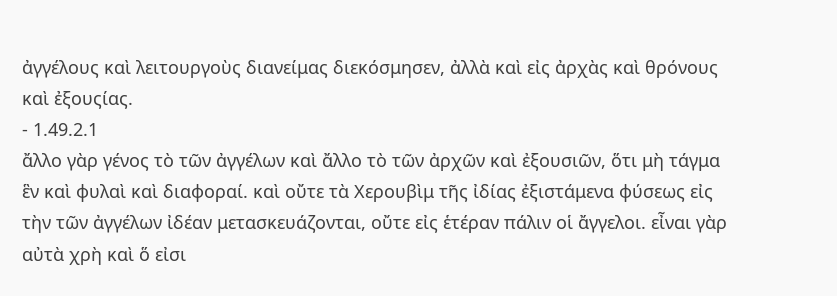ἀγγέλους καὶ λειτουργοὺς διανείμας διεκόσμησεν, ἀλλὰ καὶ εἰς ἀρχὰς καὶ θρόνους καὶ ἐξουςίας.
- 1.49.2.1
ἄλλο γὰρ γένος τὸ τῶν ἀγγέλων καὶ ἄλλο τὸ τῶν ἀρχῶν καὶ ἐξουσιῶν, ὅτι μὴ τάγμα ἓν καὶ φυλαὶ καὶ διαφοραί. καὶ οὔτε τὰ Χερουβὶμ τῆς ἰδίας ἐξιστάμενα φύσεως εἰς τὴν τῶν ἀγγέλων ἰδέαν μετασκευάζονται, οὔτε εἰς ἑτέραν πάλιν οἱ ἄγγελοι. εἶναι γὰρ αὐτὰ χρὴ καὶ ὅ εἰσι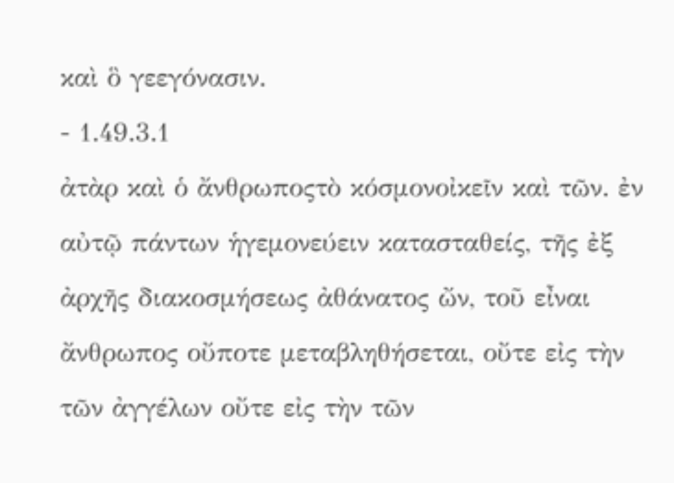καὶ ὃ γεεγόνασιν.
- 1.49.3.1
ἀτὰρ καὶ ὁ ἄνθρωποςτὸ κόσμονοἰκεῖν καὶ τῶν. ἐν αὐτῷ πάντων ἡγεμονεύειν κατασταθείς, τῆς ἐξ ἀρχῆς διακοσμήσεως ἀθάνατος ὤν, τοῦ εἶναι ἄνθρωπος οὔποτε μεταβληθήσεται, οὔτε εἰς τὴν τῶν ἀγγέλων οὔτε εἰς τὴν τῶν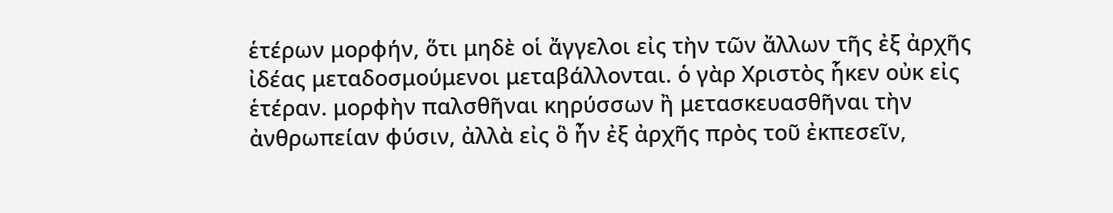ἑτέρων μορφήν, ὅτι μηδὲ οἱ ἄγγελοι εἰς τὴν τῶν ἄλλων τῆς ἐξ ἀρχῆς ἰδέας μεταδοσμούμενοι μεταβάλλονται. ὁ γὰρ Χριστὸς ἧκεν οὐκ εἰς ἑτέραν. μορφὴν παλσθῆναι κηρύσσων ἢ μετασκευασθῆναι τὴν ἀνθρωπείαν φύσιν, ἀλλὰ εἰς ὃ ἦν ἐξ ἀρχῆς πρὸς τοῦ ἐκπεσεῖν,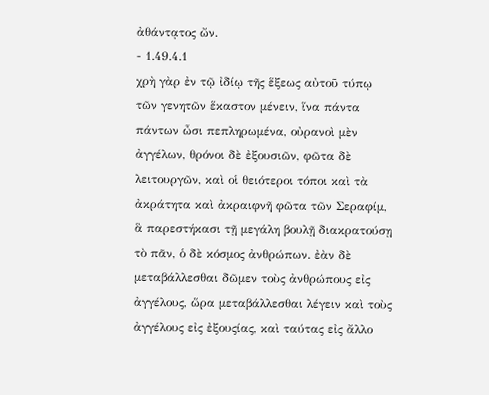ἀθάντᾳτος ὤν.
- 1.49.4.1
χρὴ γὰρ ἐν τῷ ἰδίῳ τῆς ἕξεως αὐτοῦ τύπῳ τῶν γενητῶν ἕκαστον μένειν, ἵνα πάντα πάντων ὦσι πεπληρωμένα, οὐρανοὶ μὲν ἀγγέλων, θρόνοι δὲ ἐξουσιῶν, φῶτα δὲ λειτουργῶν, καὶ οἱ θειότεροι τόποι καὶ τὰ ἀκράτητα καὶ ἀκραιφνῆ φῶτα τῶν Σεραφίμ, ἃ παρεστήκασι τῇ μεγάλη βουλῇ διακρατούσῃ τὸ πᾶν, ὁ δὲ κόσμος ἀνθρώπων. ἐὰν δὲ μεταβάλλεσθαι δῶμεν τοὺς ἀνθρώπους εἰς ἀγγέλους, ὥρα μεταβάλλεσθαι λέγειν καὶ τοὺς ἀγγέλους εἰς ἐξουςίας, καὶ ταύτας εἰς ἄλλο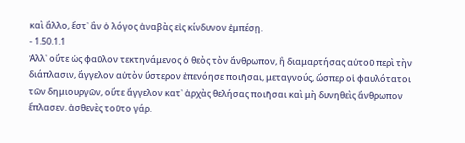καὶ ἄλλο, ἔστ᾿ ἂν ὀ λόγος ἀναβὰς εἰς κίνδυνον ἐμπέσῃ.
- 1.50.1.1
Ἀλλ᾿ οὔτε ὡς φαῦλον τεκτηνάμενος ὁ θεὸς τὸν ἄνθρωπον, ἢ διαμαρτήσας αὐτοῦ περὶ τὴν διάπλασιν, ἄγγελον αὐτὸν ὕστερον ἐπενόησε ποιῆσαι, μεταγνούς, ὥσπερ οἱ φαυλότατοι τῶν δημιουργῶν, οὔτε ἄγγελον κατ᾿ ἀρχὰς θελήσας ποιῆσαι καὶ μὴ δυνηθεὶς ἄνθρωπον ἔπλασεν. ἀσθενὲς τοῦτο γάρ.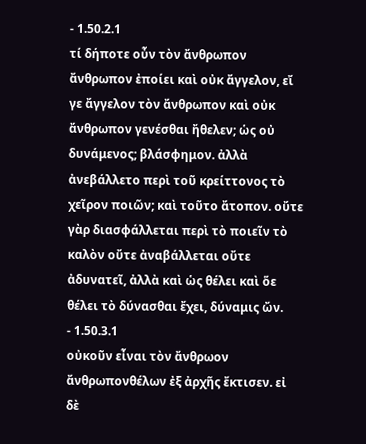- 1.50.2.1
τί δήποτε οὖν τὸν ἄνθρωπον ἄνθρωπον ἐποίει καὶ οὐκ ἄγγελον, εἴ γε ἄγγελον τὸν ἄνθρωπον καὶ οὐκ ἄνθρωπον γενέσθαι ἤθελεν; ὡς οὐ δυνάμενος; βλάσφημον. ἀλλὰ ἀνεβάλλετο περὶ τοῦ κρείττονος τὸ χεῖρον ποιῶν; καὶ τοῦτο ἄτοπον. οὔτε γὰρ διασφάλλεται περὶ τὸ ποιεῖν τὸ καλὸν οὔτε ἀναβάλλεται οὔτε ἀδυνατεῖ, ἀλλὰ καὶ ὡς θέλει καὶ ὅε θέλει τὸ δύνασθαι ἔχει, δύναμις ὤν.
- 1.50.3.1
οὐκοῦν εἶναι τὸν ἄνθρωον ἄνθρωπονθέλων ἐξ ἀρχῆς ἔκτισεν. εἰ δὲ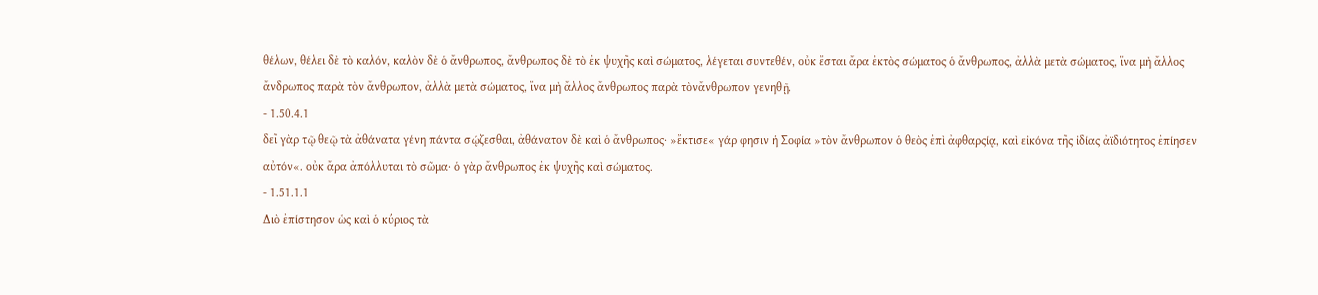θέλων, θέλει δὲ τὸ καλόν, καλὸν δὲ ὁ ἄνθρωπος, ἄνθρωπος δὲ τὸ ἐκ ψυχῆς καὶ σώματος, λέγεται συντεθέν, οὐκ ἔσται ἄρα ἐκτὸς σώματος ὁ ἄνθρωπος, ἀλλὰ μετὰ σώματος, ἵνα μὴ ἄλλος ἄνδρωπος παρὰ τὸν ἄνθρωπον, ἀλλὰ μετὰ σώματος, ἴνα μὴ ἄλλος ἄνθρωπος παρὰ τὸνἄνθρωπον γενηθῇ.
- 1.50.4.1
δεῖ γὰρ τῷ θεῷ τὰ ἀθάνατα γένη πάντα σῴζεσθαι, ἀθάνατον δὲ καὶ ὁ ἄνθρωπος· »ἔκτισε« γάρ φησιν ἡ Σοφία »τὸν ἄνθρωπον ὁ θεὸς ἐπὶ ἀφθαρςίᾳ, καὶ εἰκόνα τῆς ἰδίας ἀϊδιότητος ἐπίησεν αὐτόν«. οὐκ ἄρα ἀπόλλυται τὸ σῶμα· ὁ γὰρ ἄνθρωπος ἐκ ψυχῆς καὶ σώματος.
- 1.51.1.1
Διὸ ἐπίστησον ὡς καὶ ὁ κύριος τὰ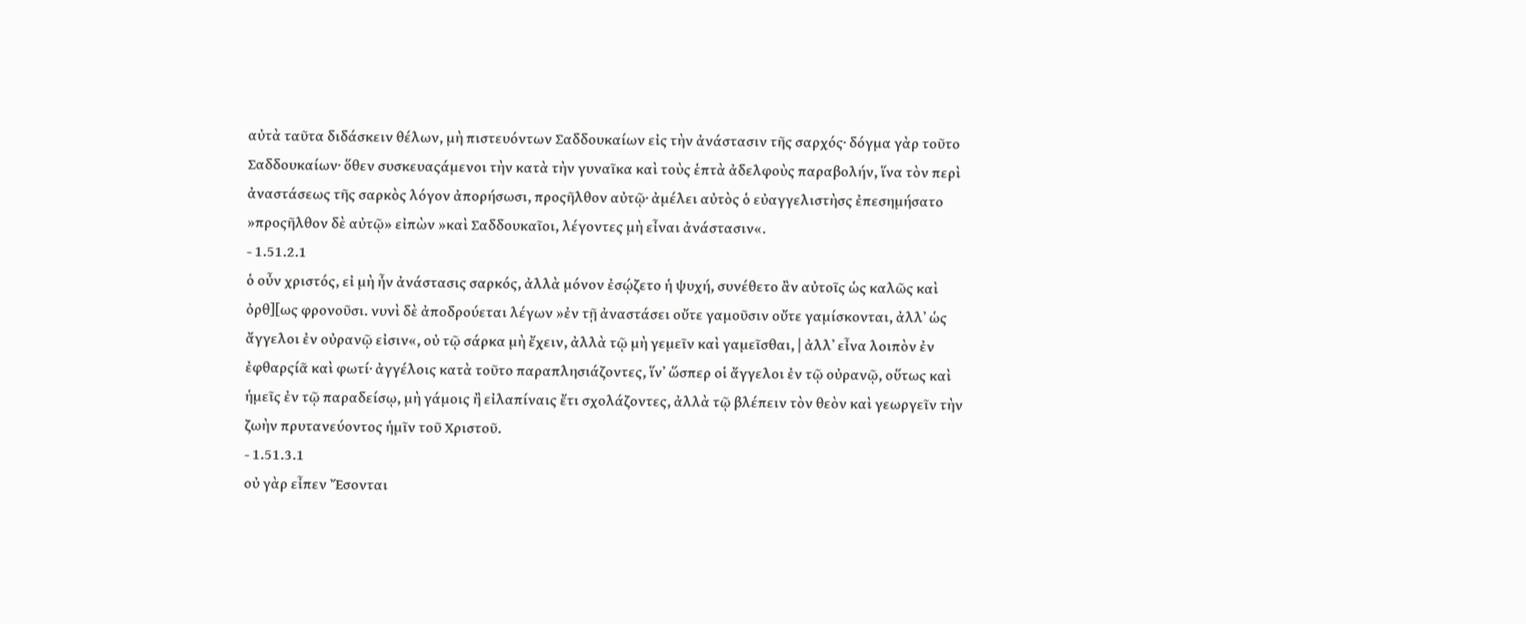αὐτὰ ταῦτα διδάσκειν θέλων, μὴ πιστευόντων Σαδδουκαίων εἰς τὴν ἀνάστασιν τῆς σαρχός· δόγμα γὰρ τοῦτο Σαδδουκαίων· ὅθεν συσκευαςάμενοι τὴν κατὰ τὴν γυναῖκα καὶ τοὺς ἑπτὰ ἀδελφοὺς παραβολήν, ἵνα τὸν περὶ ἀναστάσεως τῆς σαρκὸς λόγον ἀπορήσωσι, προςῆλθον αὐτῷ· ἀμέλει αὐτὸς ὁ εὐαγγελιστὴσς ἐπεσημήσατο »προςῆλθον δὲ αὐτῷ» εἰπὼν »καὶ Σαδδουκαῖοι, λέγοντες μὴ εἶναι ἀνάστασιν«.
- 1.51.2.1
ὁ οὖν χριστός, εἰ μὴ ἦν ἀνάστασις σαρκός, ἀλλὰ μόνον ἐσῴζετο ἡ ψυχή, συνέθετο ἂν αὐτοῖς ὡς καλῶς καὶ ὀρθ][ως φρονοῦσι. νυνὶ δὲ ἀποδρούεται λέγων »ἐν τῇ ἀναστάσει οὔτε γαμοῦσιν οὔτε γαμίσκονται, ἀλλ᾿ ὡς ἄγγελοι ἐν οὐρανῷ εἰσιν«, οὐ τῷ σάρκα μὴ ἔχειν, ἀλλὰ τῷ μὴ γεμεῖν καὶ γαμεῖσθαι, | ἀλλ᾿ εἶνα λοιπὸν ἐν ἐφθαρςίᾶ καὶ φωτί· ἀγγέλοις κατὰ τοῦτο παραπλησιάζοντες, ἵν᾿ ὥσπερ οἱ ἄγγελοι ἐν τῷ οὐρανῷ, οὕτως καὶ ἡμεῖς ἐν τῷ παραδείσῳ, μὴ γάμοις ἢ εἰλαπίναις ἔτι σχολάζοντες, ἀλλὰ τῷ βλέπειν τὸν θεὸν καὶ γεωργεῖν τὴν ζωὴν πρυτανεύοντος ἡμῖν τοῦ Χριστοῦ.
- 1.51.3.1
οὐ γὰρ εἶπεν Ἔσονται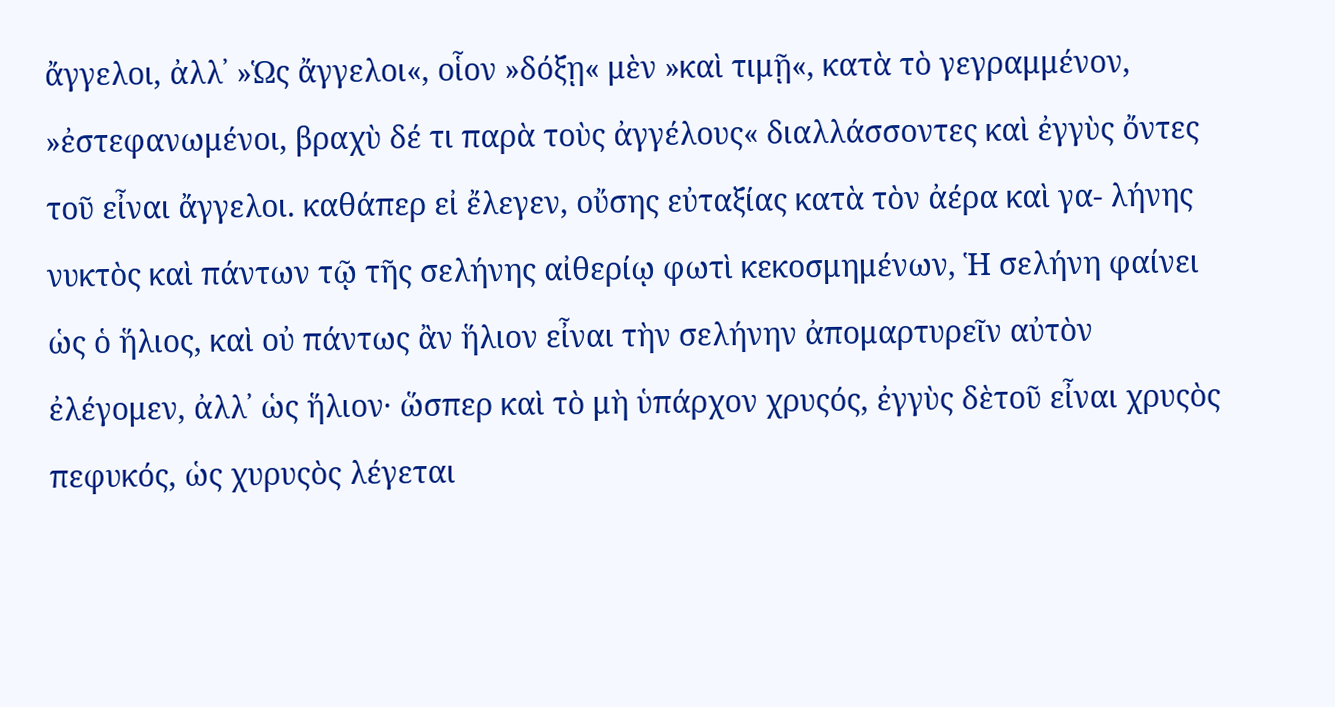ἄγγελοι, ἀλλ᾿ »Ὡς ἄγγελοι«, οἷον »δόξῃ« μὲν »καὶ τιμῇ«, κατὰ τὸ γεγραμμένον, »ἐστεφανωμένοι, βραχὺ δέ τι παρὰ τοὺς ἀγγέλους« διαλλάσσοντες καὶ ἐγγὺς ὄντες τοῦ εἶναι ἄγγελοι. καθάπερ εἰ ἔλεγεν, οὔσης εὐταξίας κατὰ τὸν ἀέρα καὶ γα- λήνης νυκτὸς καὶ πάντων τῷ τῆς σελήνης αἰθερίῳ φωτὶ κεκοσμημένων, Ἡ σελήνη φαίνει ὡς ὁ ἥλιος, καὶ οὐ πάντως ἂν ἥλιον εἶναι τὴν σελήνην ἀπομαρτυρεῖν αὐτὸν ἐλέγομεν, ἀλλ᾿ ὡς ἥλιον· ὥσπερ καὶ τὸ μὴ ὑπάρχον χρυςός, ἐγγὺς δὲτοῦ εἶναι χρυςὸς πεφυκός, ὡς χυρυςὸς λέγεται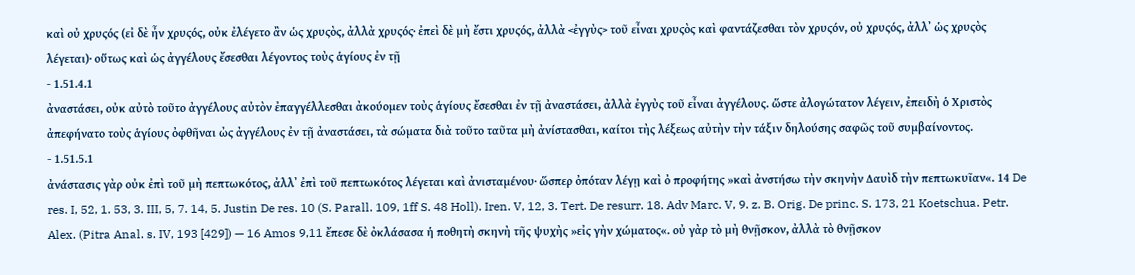καὶ οὐ χρυςός (εἰ δὲ ἦν χρυςός, οὐκ ἐλέγετο ἂν ὡς χρυςὸς, ἀλλὰ χρυςός· ἐπεὶ δὲ μὴ ἔστι χρυςός, ἀλλὰ <ἐγγὺς> τοῦ εἶναι χρυςὸς καὶ φαντάζεσθαι τὸν χρυςόν, οὐ χρυςός, ἀλλ᾿ ὡς χρυςὸς λέγεται)· οὕτως καὶ ὡς ἀγγέλους ἔσεσθαι λέγοντος τοὺς ἁγίους ἐν τῇ
- 1.51.4.1
ἀναστάσει, οὐκ αὐτὸ τοῦτο ἀγγέλους αὐτὸν ἐπαγγέλλεσθαι ἀκούομεν τοὺς ἁγίους ἔσεσθαι ἐν τῇ ἀναστάσει, ἀλλὰ ἐγγὺς τοῦ εἶναι ἀγγέλους. ὥστε ἀλογώτατον λέγειν, ἐπειδὴ ὁ Χριστὸς ἀπεφήνατο τοὺς ἁγίους ὀφθῆναι ὠς ἀγγέλους ἐν τῇ ἀναστάσει, τὰ σώματα διὰ τοῦτο ταῦτα μὴ ἀνίστασθαι, καίτοι τὴς λέξεως αὐτὴν τὴν τάξιν δηλούσης σαφῶς τοῦ συμβαίνοντος.
- 1.51.5.1
ἀνάστασις γὰρ οὐκ ἐπὶ τοῦ μὴ πεπτωκότος, ἀλλ᾿ ἐπὶ τοῦ πεπτωκότος λέγεται καὶ ἀνισταμένου· ὥσπερ ὀπόταν λέγῃ καὶ ὀ προφήτης »καὶ ἀνστήσω τὴν σκηνὴν Δαυὶδ τὴν πεπτωκυῖαν«. 14 De res. I, 52, 1. 53, 3. III, 5, 7. 14, 5. Justin De res. 10 (S. Parall. 109, 1ff S. 48 Holl). Iren. V, 12, 3. Tert. De resurr. 18. Adv Marc. V, 9. z. B. Orig. De princ. S. 173, 21 Koetschua. Petr. Alex. (Pitra Anal. s. IV, 193 [429]) — 16 Amos 9,11 ἔπεσε δὲ ὀκλάσασα ἡ ποθητὴ σκηνὴ τῆς ψυχὴς »εἰς γὴν χώματος«. οὐ γὰρ τὸ μὴ θνῇσκον, ἀλλὰ τὸ θνῇσκον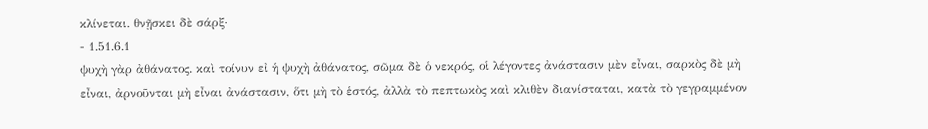κλίνεται. θνῇσκει δὲ σάρξ·
- 1.51.6.1
ψυχὴ γὰρ ἀθάνατος. καὶ τοίνυν εἰ ἡ ψυχὴ ἀθάνατος, σῶμα δὲ ὁ νεκρός, οἱ λέγοντες ἀνάστασιν μὲν εἶναι, σαρκὸς δὲ μὴ εἶναι, ἀρνοῦνται μὴ εἶναι ἀνάστασιν, ὅτι μὴ τὸ ἑστός, ἀλλὰ τὸ πεπτωκὸς καὶ κλιθὲν διανίσταται, κατὰ τὸ γεγραμμένον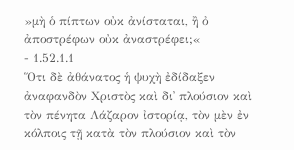»μὴ ὁ πίπτων οὐκ ἀνίσταται, ἢ ὀ ἀποστρέφων οὐκ ἀναστρέφει;«
- 1.52.1.1
Ὅτι δὲ ἀθάνατος ἡ ψυχὴ ἐδίδαξεν ἀναφανδὸν Χριστὸς καὶ δι᾿ πλούσιον καὶ τὸν πένητα Λάζαρον ἰστορίᾳ, τὸν μὲν ἐν κόλποις τῇ κατὰ τὸν πλούσιον καὶ τὸν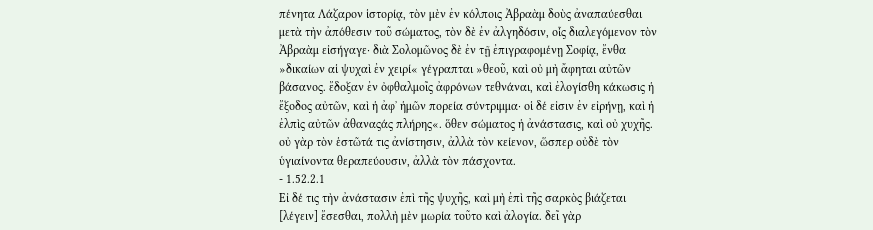πένητα Λάζαρον ἱστορίᾳ, τὸν μὲν ἐν κόλποις Ἀβραὰμ δοὺς ἀναπαύεσθαι μετὰ τὴν ἀπόθεσιν τοῦ σώματος, τὸν δὲ ἐν ἀλγηδόσιν, οἷς διαλεγόμενον τὸν Ἀβραὰμ εἰσήγαγε· διὰ Σολομῶνος δὲ ἐν τῇ ἐπιγραφομένῃ Σοφίᾳ, ἔνθα »δικαίων αἱ ψυχαὶ ἐν χειρί« γέγραπται »θεοῦ, καὶ οὐ μὴ ἄφηται αὐτῶν βάσανος. ἔδοξαν ἐν ὀφθαλμοῖς ἀφρόνων τεθνάναι, καὶ ἐλογίσθη κάκωσις ἡ ἔξοδος αὐτῶν, καὶ ἡ ἀφ᾿ ἡμῶν πορεία σύντριμμα· οἱ δέ εἰσιν ἐν εἰρήνῃ, καὶ ἡ ἐλπὶς αὐτῶν ἀθαναςάς πλήρης«. ὅθεν σώματος ἡ ἀνάστασις, καὶ οὐ χυχῆς. οὐ γὰρ τὸν ἑστῶτά τις ἀνίστησιν, ἀλλὰ τὸν κείενον, ὥσπερ οὐδὲ τὸν ὑγιαίνοντα θεραπεύουσιν, ἀλλὰ τὸν πάσχοντα.
- 1.52.2.1
Εἰ δέ τις τὴν ἀνάστασιν ἐπὶ τῆς ψυχῆς, καὶ μὴ ἐπὶ τῆς σαρκὸς βιάζεται [λέγειν] ἔσεσθαι, πολλὴ μὲν μωρία τοῦτο καὶ ἀλογία. δεῖ γὰρ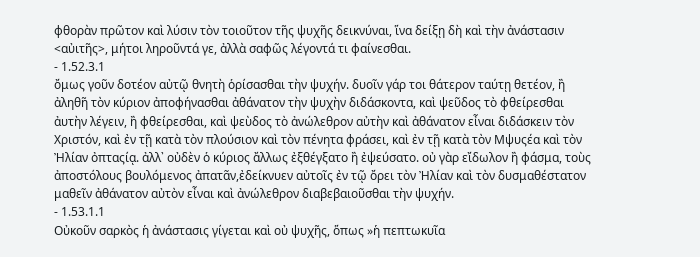φθορὰν πρῶτον καὶ λύσιν τὸν τοιοῦτον τῆς ψυχῆς δεικνύναι, ἵνα δείξῃ δὴ καὶ τὴν ἀνάστασιν <αὐιτῆς>, μήτοι ληροῦντά γε, ἀλλὰ σαφῶς λέγοντά τι φαίνεσθαι.
- 1.52.3.1
ὄμως γοῦν δοτέον αὐτῷ θνητὴ ὁρίσασθαι τὴν ψυχήν. δυοῖν γάρ τοι θάτερον ταύτῃ θετέον, ἢ ἀληθῆ τὸν κύριον ἀποφήνασθαι ἀθάνατον τὴν ψυχὴν διδάσκοντα, καὶ ψεῦδος τὸ φθείρεσθαι ἀυτὴν λέγειν, ἢ φθείρεσθαι, καὶ ψεὺδος τὸ ἀνώλεθρον αὐτὴν καὶ ἀθάνατον εἶναι διδάσκειν τὸν Χριστόν, καὶ ἐν τῇ κατὰ τὸν πλούσιον καὶ τὸν πένητα φράσει, καὶ ἐν τῇ κατὰ τὸν Μψυςέα καὶ τὸν Ἠλίαν ὀπταςίᾳ. ἀλλ᾿ οὐδὲν ὁ κύριος ἄλλως ἐξθέγξατο ἢ ἐψεύσατο. οὐ γὰρ εἴδωλον ἢ φάσμα, τοὺς ἀποστόλους βουλόμενος ἀπατᾶν,ἐδείκνυεν αὐτοῖς ἐν τῷ ὄρει τὸν Ἠλίαν καὶ τὸν δυσμαθέστατον μαθεῖν ἀθάνατον αὐτὸν εἶναι καὶ ἀνώλεθρον διαβεβαιοῦσθαι τὴν ψυχήν.
- 1.53.1.1
Οὐκοῦν σαρκὸς ἡ ἀνάστασις γίγεται καὶ οὐ ψυχῆς, ὅπως »ἡ πεπτωκυῖα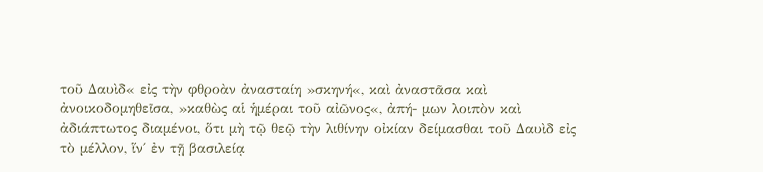τοῦ Δαυὶδ« εἰς τὴν φθροὰν ἀνασταίη »σκηνή«, καὶ ἀναστᾶσα καὶ ἀνοικοδομηθεῖσα, »καθὼς αἱ ἡμέραι τοῦ αἰῶνος«, ἀπή- μων λοιπὸν καὶ ἀδιάπτωτος διαμένοι, ὅτι μὴ τῷ θεῷ τὴν λιθίνην οἰκίαν δείμασθαι τοῦ Δαυὶδ εἰς τὸ μέλλον, ἵν΄ ἐν τῇ βασιλείᾳ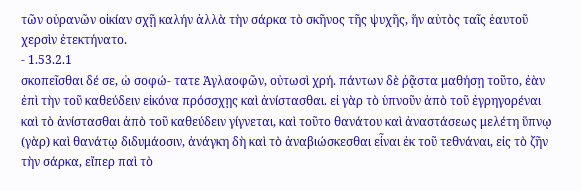τῶν οὐρανῶν οἰκίαν σχῇ καλήν ἀλλὰ τὴν σάρκα τὸ σκῆνος τῆς ψυχῆς, ἥν αὐτὸς ταῖς ἑαυτοῦ χερσὶν ἐτεκτήνατο.
- 1.53.2.1
σκοπεῖσθαι δέ σε, ὠ σοφώ- τατε Ἀγλαοφῶν, οὐτωσὶ χρή. πάντων δὲ ῥᾷστα μαθήσῃ τοῦτο, ἐὰν ἐπὶ τὴν τοῦ καθεύδειν εἰκόνα πρόσσχῃς καὶ ἀνίστασθαι. εἰ γὰρ τὸ ὑπνοῦν ἀπὸ τοῦ ἐγρηγορέναι καὶ τὸ ἀνίστασθαι ἀπὸ τοῦ καθεύδειν γίγνεται, καὶ τοῦτο θανάτου καὶ ἀναστάσεως μελέτη ὕπνῳ (γὰρ) καὶ θανάτῳ διδυμάοσιν, ἀνάγκη δὴ καὶ τὸ ἀναβιώσκεσθαι εἶναι ἐκ τοῦ τεθνάναι, εἰς τὸ ζῆν τὴν σάρκα, εἴπερ παὶ τὸ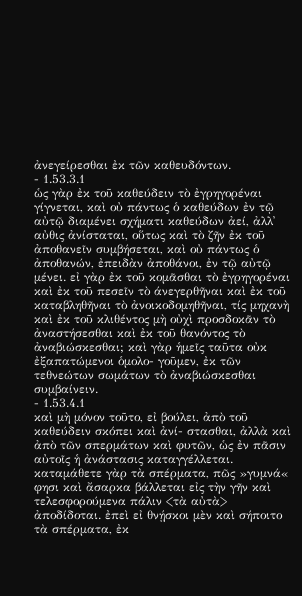ἀνεγείρεσθαι ἐκ τῶν καθευδόντων.
- 1.53.3.1
ὡς γὰρ ἐκ τοῦ καθεύδειν τὸ ἐγρηγορέναι γίγνεται, καὶ οὐ πάντως ὁ καθεύδων ἐν τῷ αὐτῷ διαμένει σχήματι καθεύδων ἀεί, ἀλλ᾿ αὐθις ἀνίσταται, οὕτως καὶ τὸ ζῆν ἐκ τοῦ ἀποθανεῖν συμβήσεται, καὶ οὐ πάντως ὁ ἀποθανών, ἐπειδὰν ἀποθάνοι, ἐν τῷ αὐτῷ μένει. εἰ γὰρ ἐκ τοῦ κομᾶσθαι τὸ ἐγρηγορέναι καὶ ἐκ τοῦ πεσεῖν τὸ άνεγερθῆναι καὶ ἐκ τοῦ καταβληθῆναι τὸ ἀνοικοδομηθῆναι, τίς μηχανὴ καὶ ἐκ τοῦ κλιθέντος μὴ οὐχὶ προσδοκᾶν τὸ ἀναστήσεσθαι καὶ ἐκ τοῦ θανόντος τὸ ἀναβιώσκεσθαι; καὶ γὰρ ἡμεῖς ταῦτα οὐκ ἐξαπατώμενοι ὁμολο- γοῦμεν, ἐκ τῶν τεθνεώτων σωμάτων τὸ ἀναβιώσκεσθαι συμβαίνειν.
- 1.53.4.1
καὶ μὴ μόνον τοῦτο, εἰ βούλει, ἀπὸ τοῦ καθεύδειν σκόπει καὶ ἀνί- στασθαι, ἀλλὰ καὶ ἀπὸ τῶν σπερμάτων καὶ φυτῶν, ὡς ἐν πᾶσιν αὐτοῖς ἡ ἀνάστασις καταγγέλλεται. καταμάθετε γὰρ τὰ σπέρματα, πῶς »γυμνά« φησι καὶ ἄσαρκα βάλλεται εἰς τὴν γῆν καὶ τελεσφορούμενα πάλιν <τὰ αὐτὰ> ἀποδίδοται. ἐπεὶ εἰ θνῄσκοι μὲν καὶ σήποιτο τὰ σπέρματα, ἐκ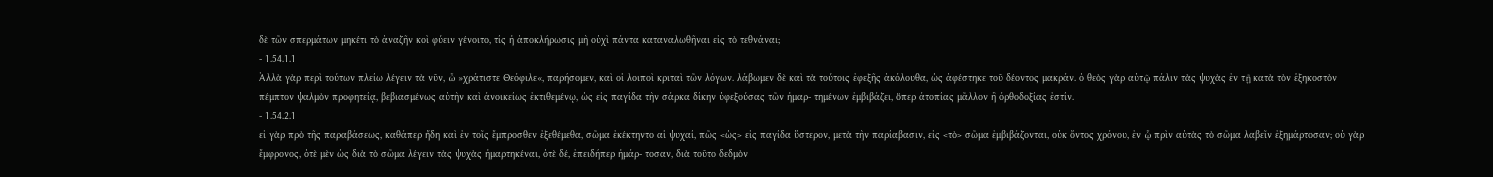δὲ τῶν σπερμάτων μηκέτι τὸ ἀναζῆν κοὶ φύειν γένοιτο, τίς ἡ ἀποκλήρωσις μὴ οὐχὶ πάντα καταναλωθῆναι εἰς τὸ τεθνάναι;
- 1.54.1.1
Ἀλλὰ γὰρ περὶ τούτων πλείω λέγειν τὰ νῦν, ὦ »χράτιστε Θεόφιλε«, παρήσομεν, καὶ οἱ λοιποὶ κριταὶ τῶν λόγων. λάβωμεν δὲ καὶ τὰ τούτοις ἐφεξῆς ἀκόλουθα, ὡς ἀφέστηκε τοῦ δέοντος μακράν. ὁ θεὸς γὰρ αὐτῷ πάλιν τὰς ψυχὰς ἐν τῇ κατὰ τὸν ἑξηκοστὸν πέμπτον ψαλμὸν προφητείᾳ, βεβιασμένως αὐτὴν καὶ άνοικείως ἐκτιθεμένῳ, ὡς εἰς παγίδα τὴν σάρκα δίκην ὑφεξούσας τῶν ἡμαρ- τημένων ἐμβιβάζει, ὅπερ άτοπίας μᾶλλον ἢ όρθοδοξίας ἐστίν.
- 1.54.2.1
εἰ γὰρ πρὸ τῆς παραβάσεως, καθάπερ ἤδη καὶ ἐν τοῖς ἔμπροσθεν ἐξεθέμεθα, σῶμα ἐκέκτηντο αἱ ψυχαί, πῶς <ὡς> εἰς παγίδα ὕστερον, μετὰ τὴν παρίαβασιν, εἰς <τὸ> σῶμα ἐμβιβάζονται, οὐκ ὄντος χρόνου, ἐν ᾧ πρὶν αὐτὰς τὸ σῶμα λαβεῖν ἐξημάρτοσαν; οὐ γὰρ ἔμφρονος, ὁτὲ μὲν ὡς διὰ τὸ σῶμα λέγειν τὰς ψυχὰς ἡμαρτηκέναι, ὁτὲ δέ, ἐπειδήπερ ἡμάρ- τοσαν, διὰ τοῦτο δεδμὸν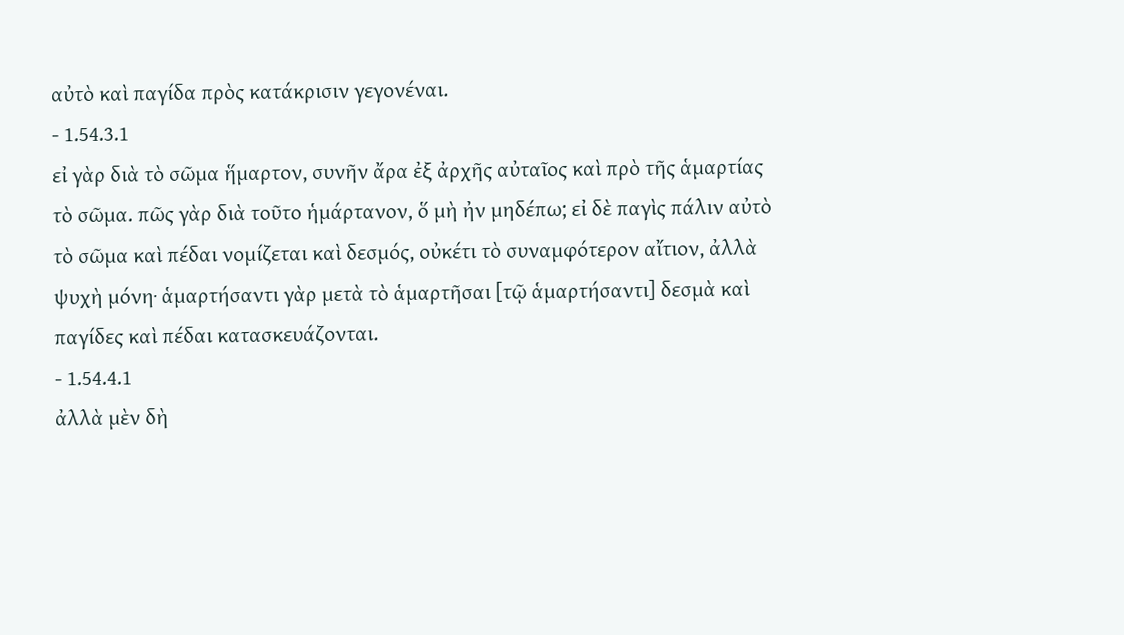αὐτὸ καὶ παγίδα πρὸς κατάκρισιν γεγονέναι.
- 1.54.3.1
εἰ γὰρ διὰ τὸ σῶμα ἥμαρτον, συνῆν ἄρα ἐξ ἀρχῆς αὐταῖος καὶ πρὸ τῆς ἁμαρτίας τὸ σῶμα. πῶς γὰρ διὰ τοῦτο ἡμάρτανον, ὅ μὴ ἠν μηδέπω; εἰ δὲ παγὶς πάλιν αὐτὸ τὸ σῶμα καὶ πέδαι νομίζεται καὶ δεσμός, οὐκέτι τὸ συναμφότερον αἴτιον, ἀλλὰ ψυχὴ μόνη· ἁμαρτήσαντι γὰρ μετὰ τὸ ἁμαρτῆσαι [τῷ ἁμαρτήσαντι] δεσμὰ καὶ παγίδες καὶ πέδαι κατασκευάζονται.
- 1.54.4.1
ἀλλὰ μὲν δὴ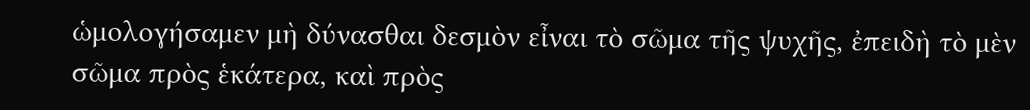ὡμολογήσαμεν μὴ δύνασθαι δεσμὸν εἶναι τὸ σῶμα τῆς ψυχῆς, ἐπειδὴ τὸ μὲν σῶμα πρὸς ἑκάτερα, καὶ πρὸς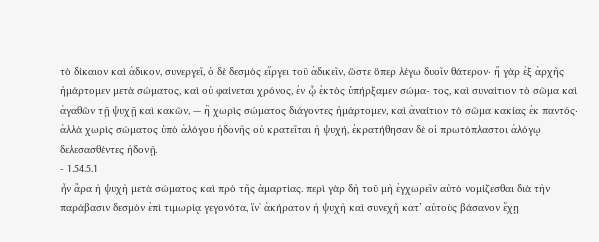τὸ δίκαιον καὶ ἀδικον, συνεργεῖ, ὁ δὲ δεσμὸς εἴργει τοῦ ἀδικεῖν, ὥστε ὅπερ λέγω δυοῖν θάτερον· ἤ γὰρ ἐξ ἀρχῆς ἡμάρτομεν μετὰ σώματος, καὶ οὐ φαίνεται χρόνος, ἐν ᾧ ἐκτὸς ὑπήρξαμεν σώμα- τος, καὶ συναίτιον τὸ σῶμα καὶ ἀγαθῶν τῇ ψυχῇ καὶ κακῶν, — ἢ χωρὶς σώματος διάγοντες ἡμάρτομεν, καὶ ἀναίτιον τὸ σῶμα κακίας ἐκ παντός· ἀλλὰ χωρὶς σώματος ὑπὸ ἀλόγου ἡδονῆς οὐ κρατεῖται ἡ ψυχή, ἐκρατήθησαν δὲ οἱ πρωτόπλαστοι ἀλόγῳ δελεσασθέντες ἡδονῇ.
- 1.54.5.1
ἦν ἄρα ἡ ψυχὴ μετὰ σώματος καὶ πρὸ τῆς ἁμαρτίας. περὶ γὰρ δὴ τοῦ μὴ ἐγχωρεῖν αὐτὸ νομίζεσθαι διὰ τὴν παράβασιν δεσμὸν ἐπὶ τιμωρίᾳ γεγονότα, ἵν᾿ ἀκήρατον ἡ ψυχὴ καὶ συνεχῆ κατ’ αὐτοὺς βάσανον ἔχῃ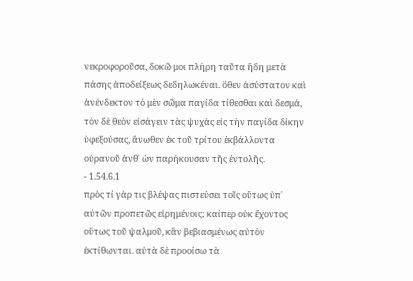νεκροφοροῦσα, δοκῶ μοι πλήρη ταῦτα ἤδη μετὰ πάσης ἀποδείξεως δεδηλωκέναι. ὅθεν ἀσύστατον καὶ ἀνένδεκτον τὸ μὲν σῶμα παγίδα τίθεσθαι καὶ δεσμά, τὸν δὲ θεὸν εἰσάγειν τὰς ψυχὰς εἰς τὴν παγίδα δίκην ὑφεξούσας, ἄνωθεν ἐκ τοῦ τρίτου ἐκβάλλοντα οὐρανοῦ ἀνθ᾿ ὡν παρήκουσαν τῆς ἐντολῆς.
- 1.54.6.1
πρὸς τί γάρ τις βλέψας πιστεύσει τοῖς οὕτως ὑπ᾿ αὐτῶν προπετῶς εἰρημένοις; καίπερ οὐκ ἔχοντος οὕτως τοῦ ψαλμοῦ, κἂν βεβιασμένως αὐτὸν ἐκτίθωνται. αὐτὰ δὲ προοίσω τὰ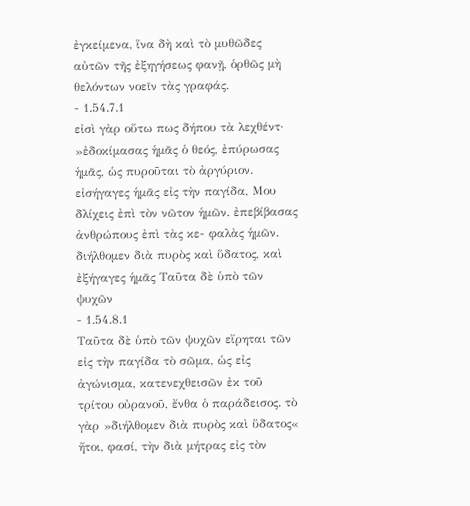ἐγκείμενα, ἵνα δὴ καὶ τὸ μυθῶδες αὐτῶν τῆς ἐξηγήσεως φανῇ, ὁρθῶς μὴ θελόντων νοεῖν τὰς γραφάς.
- 1.54.7.1
εἰσὶ γὰρ οὕτω πως δήπου τὰ λεχθέντ· »ἐδοκίμασας ἡμᾶς ὁ θεός, ἐπύρωσας ἡμᾶς, ὡς πυροῦται τὸ ἀργύριον. εἰσήγαγες ἡμᾶς εἰς τὴν παγίδα, Μου δλίχεις ἐπὶ τὸν νῶτον ἡμῶν. ἐπεβίβασας ἀνθρώπους ἐπὶ τὰς κε- φαλὰς ἡμῶν. διήλθομεν διὰ πυρὸς καὶ ὕδατος, καὶ ἐξήγαγες ἡμᾶς Ταῦτα δὲ ὑπὸ τῶν ψυχῶν
- 1.54.8.1
Ταῦτα δὲ ὑπὸ τῶν ψυχῶν εἴρηται τῶν εἰς τὴν παγίδα τὸ σῶμα, ὡς εἰς ἀγώνισμα, κατενεχθεισῶν ἐκ τοῦ τρίτου οὐρανοῦ, ἔνθα ὁ παράδεισος. τὸ γὰρ »διήλθομεν διὰ πυρὸς καὶ ὕδατος« ἤτοι, φασί, τὴν διὰ μήτρας εἰς τὸν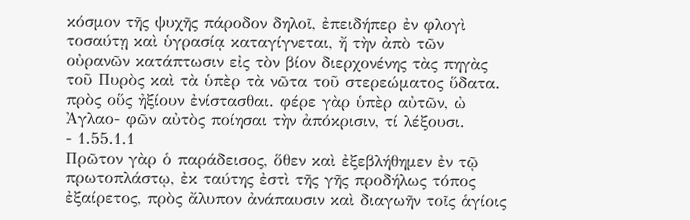κόσμον τῆς ψυχῆς πάροδον δηλοῖ, ἐπειδήπερ ἐν φλογὶ τοσαύτῃ καὶ ὑγρασίᾳ καταγίγνεται, ἤ τὴν ἀπὸ τῶν οὐρανῶν κατάπτωσιν εἰς τὸν βίον διερχονένης τὰς πηγὰς τοῦ Πυρὸς καὶ τὰ ὑπὲρ τὰ νῶτα τοῦ στερεώματος ὕδατα. πρὸς οὕς ἠξίουν ἐνίστασθαι. φέρε γὰρ ὑπὲρ αὐτῶν, ὠ Ἀγλαο- φῶν αὐτὸς ποίησαι τὴν ἀπόκρισιν, τί λέξουσι.
- 1.55.1.1
Πρῶτον γὰρ ὁ παράδεισος, ὅθεν καὶ ἐξεβλήθημεν ἐν τῷ πρωτοπλάστῳ, ἐκ ταύτης ἐστὶ τῆς γῆς προδήλως τόπος ἐξαίρετος, πρὸς ἄλυπον ἀνάπαυσιν καὶ διαγωῆν τοῖς ἁγίοις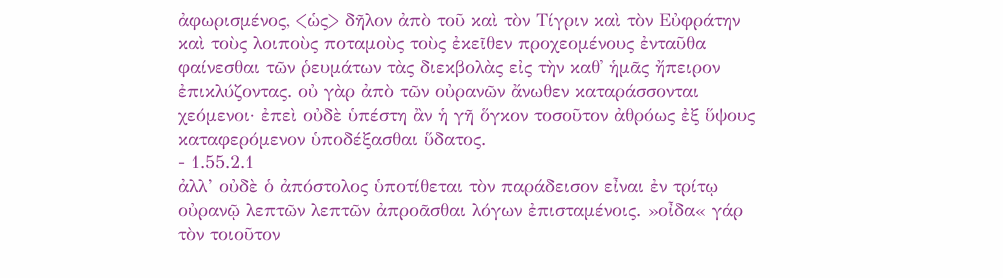ἀφωρισμένος, <ὡς> δῆλον ἀπὸ τοῦ καὶ τὸν Τίγριν καὶ τὸν Εὐφράτην καὶ τοὺς λοιποὺς ποταμοὺς τοὺς ἐκεῖθεν προχεομένους ἐνταῦθα φαίνεσθαι τῶν ῥευμάτων τὰς διεκβολὰς εἰς τὴν καθ᾿ ἡμᾶς ἤπειρον ἐπικλύζοντας. οὐ γὰρ ἀπὸ τῶν οὐρανῶν ἄνωθεν καταράσσονται χεόμενοι· ἐπεὶ οὐδὲ ὑπέστη ἂν ἡ γῆ ὅγκον τοσοῦτον ἀθρόως ἐξ ὕψους καταφερόμενον ὑποδέξασθαι ὕδατος.
- 1.55.2.1
ἀλλ’ οὐδὲ ὁ ἀπόστολος ὑποτίθεται τὸν παράδεισον εἶναι ἐν τρίτῳ οὐρανῷ λεπτῶν λεπτῶν ἀπροᾶσθαι λόγων ἐπισταμένοις. »οἶδα« γάρ τὸν τοιοῦτον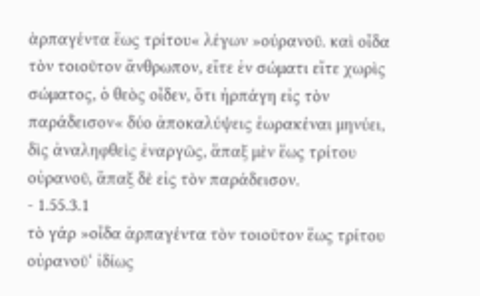ὰρπαγέντα ἕως τρίτου« λέγων »ούρανοῦ. καὶ οἶδα τὸν τοιοῦτον ἄνθρωπον, εἴτε ἐν σώματι εἴτε χωρὶς σώματος, ὁ θεὸς οἶδεν, ὅτι ἡρπάγη εἰς τὸν παράδεισον« δύο ἀποκαλύψεις ἑωρακέναι μηνύει, δὶς ἀναληφθεὶς ἐναργῶς, ἅπαξ μὲν ἕως τρίτου οὐρανοῦ, ἅπαξ δὲ εἰς τὸν παράδεισον.
- 1.55.3.1
τὸ γάρ »οἶδα ἁρπαγέντα τὸν τοιοῦτον ἕως τρίτου οὐρανοῦ‘ ἰδίως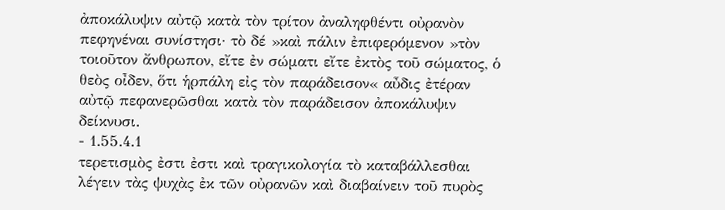ἀποκάλυψιν αὐτῷ κατὰ τὸν τρίτον ἀναληφθέντι οὐρανὸν πεφηνέναι συνίστησι· τὸ δέ »καὶ πάλιν ἐπιφερόμενον »τὸν τοιοῦτον ἄνθρωπον, εἴτε ἐν σώματι εἴτε ἐκτὸς τοῦ σώματος, ὁ θεὸς οἶδεν, ὅτι ἡρπάλη εἰς τὸν παράδεισον« αὖδις ἐτέραν αὐτῷ πεφανερῶσθαι κατὰ τὸν παράδεισον ἀποκάλυψιν δείκνυσι.
- 1.55.4.1
τερετισμὸς ἐστι ἐστι καὶ τραγικολογία τὸ καταβάλλεσθαι λέγειν τὰς ψυχὰς ἐκ τῶν οὐρανῶν καὶ διαβαίνειν τοῦ πυρὸς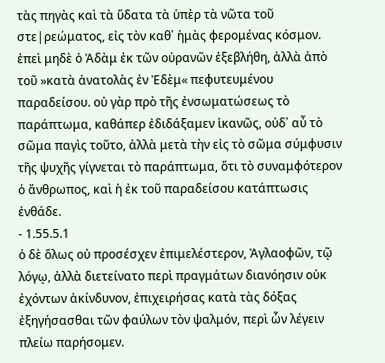τὰς πηγὰς καὶ τὰ ὕδατα τὰ ὑπὲρ τὰ νῶτα τοῦ στε|ρεώματος, εἰς τὸν καθ᾿ ἡμὰς φερομένας κόσμον. ἐπεὶ μηδὲ ὁ Ἀδὰμ ἐκ τῶν οὐρανῶν ἐξεβλήθη, ἀλλὰ ἀπὸ τοῦ »κατὰ ἀνατολὰς ἐν Ἐδὲμ« πεφυτευμένου παραδείσου. οὐ γὰρ πρὸ τῆς ἐνσωματώσεως τὸ παράπτωμα, καθάπερ ἐδιδάξαμεν ἱκανῶς, οὐδ᾿ αὖ τὸ σῶμα παγὶς τοῦτο, ἀλλὰ μετὰ τὴν εἰς τὸ σῶμα σύμφυσιν τῆς ψυχῆς γίγνεται τὸ παράπτωμα, ὅτι τὸ συναμφότερον ὁ ἄνθρωπος, καὶ ἡ ἐκ τοῦ παραδείσου κατάπτωσις ἐνθάδε.
- 1.55.5.1
ὁ δὲ ὅλως οὐ προσέσχεν ἐπιμελέστερον, Ἀγλαοφῶν, τῷ λόγῳ, ἀλλὰ διετείνατο περὶ πραγμάτων διανόησιν οὐκ ἐχόντων ἀκίνδυνον, ἐπιχειρήσας κατὰ τὰς δόξας ἐξηγήσασθαι τῶν φαύλων τὸν ψαλμόν, περὶ ὧν λέγειν πλείω παρήσομεν.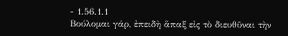- 1.56.1.1
Βούλομαι γάρ, ἐπειδὴ ἅπαξ εἰς τὸ διευθῦναι τὴν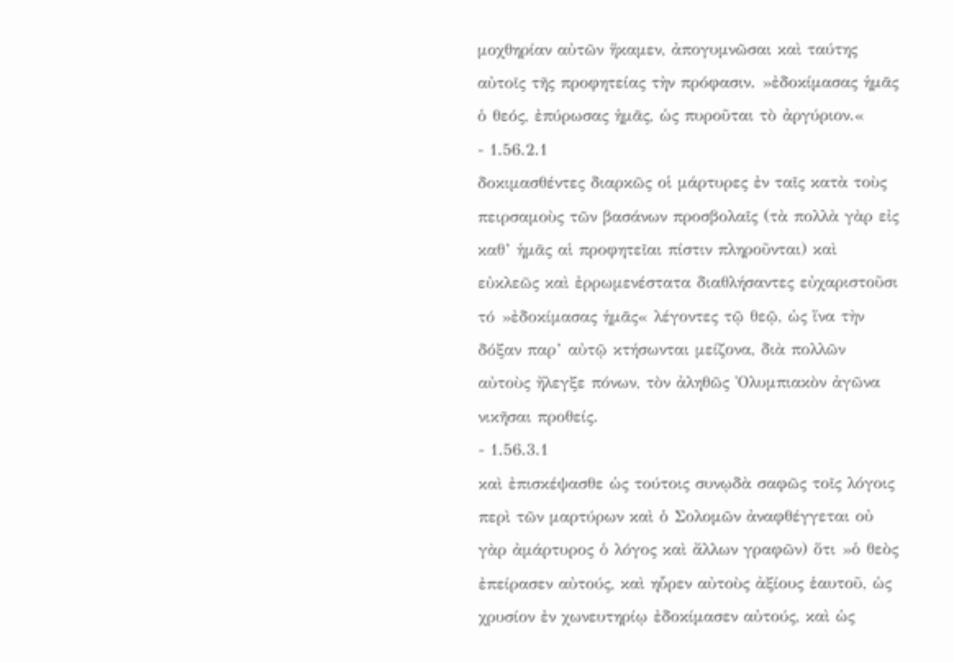μοχθηρίαν αὐτῶν ἥκαμεν, ἀπογυμνῶσαι καὶ ταύτης αὐτοῖς τῆς προφητείας τὴν πρόφασιν. »ἐδοκίμασας ἡμᾶς ὁ θεός, ἐπύρωσας ἡμᾶς, ὡς πυροῦται τὸ ἀργύριον.«
- 1.56.2.1
δοκιμασθέντες διαρκῶς οἱ μάρτυρες ἐν ταῖς κατὰ τοὺς πειρσαμοὺς τῶν βασάνων προσβολαῖς (τὰ πολλὰ γὰρ εἰς καθ’ ἡμᾶς αἱ προφητεῖαι πίστιν πληροῦνται) καὶ εὐκλεῶς καὶ ἐρρωμενέστατα διαθλήσαντες εὐχαριστοῦσι τό »ἐδοκίμασας ἡμᾶς« λέγοντες τῷ θεῷ, ὡς ἵνα τὴν δόξαν παρ’ αὐτῷ κτήσωνται μείζονα, διὰ πολλῶν αὐτοὺς ἤλεγξε πόνων, τὸν ἀληθῶς Ὀλυμπιακὸν ἀγῶνα νικῆσαι προθείς.
- 1.56.3.1
καὶ ἐπισκέψασθε ὡς τούτοις συνῳδὰ σαφῶς τοῖς λόγοις περὶ τῶν μαρτύρων καὶ ὁ Σολομῶν ἀναφθέγγεται οὐ γὰρ ἀμάρτυρος ὁ λόγος καὶ ἄλλων γραφῶν) ὅτι »ὁ θεὸς ἐπείρασεν αὐτούς, καὶ ηὗρεν αὐτοὺς ἀξίους ἑαυτοῦ, ὡς χρυσίον ἐν χωνευτηρίῳ ἐδοκίμασεν αὐτούς, καὶ ὡς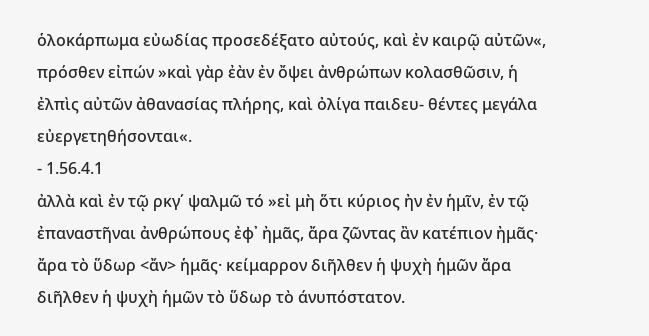ὁλοκάρπωμα εὐωδίας προσεδέξατο αὐτούς, καὶ ἐν καιρῷ αὐτῶν«, πρόσθεν εἰπών »καὶ γὰρ ἐὰν ἐν ὄψει ἀνθρώπων κολασθῶσιν, ἡ ἐλπὶς αὐτῶν ἀθανασίας πλήρης, καὶ ὀλίγα παιδευ- θέντες μεγάλα εὐεργετηθήσονται«.
- 1.56.4.1
ἀλλὰ καὶ ἐν τῷ ρκγ΄ ψαλμῶ τό »εἰ μὴ ὅτι κύριος ἠν ἐν ἡμῖν, ἐν τῷ ἐπαναστῆναι ἀνθρώπους ἐφ᾿ ἠμᾶς, ἄρα ζῶντας ἂν κατέπιον ἠμᾶς· ἄρα τὸ ὕδωρ <ἄν> ἡμᾶς· κείμαρρον διῆλθεν ἡ ψυχὴ ἡμῶν ἄρα διῆλθεν ἡ ψυχὴ ἡμῶν τὸ ὕδωρ τὸ άνυπόστατον.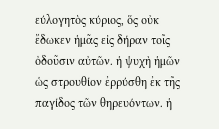εύλογητὸς κύριος, ὅς οὐκ ἔδωκεν ἡμᾶς εἰς δήραν τοῖς ὀδοῦσιν αὐτῶν. ἡ ψυχὴ ἡμῶν ὡς στρουθίον ἐρρύσθη ἐκ τῆς παγίδος τῶν θηρευόντων. ἡ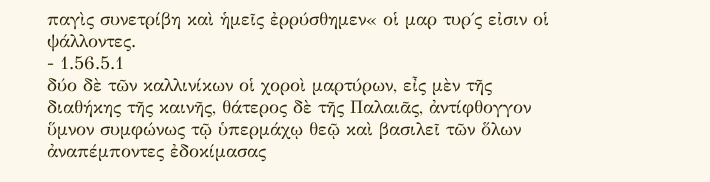παγὶς συνετρίβη καὶ ἡμεῖς ἐρρύσθημεν« οἱ μαρ τυρ΄ς εἰσιν οἱ ψάλλοντες.
- 1.56.5.1
δύο δὲ τῶν καλλινίκων οἱ χοροὶ μαρτύρων, εἶς μὲν τῆς διαθήκης τῆς καινῆς, θάτερος δὲ τῆς Παλαιᾶς, ἀντίφθογγον ὕμνον συμφώνως τῷ ὑπερμάχῳ θεῷ καὶ βασιλεῖ τῶν ὅλων ἀναπέμποντες ἐδοκίμασας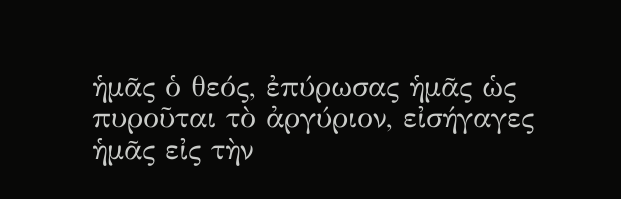ἡμᾶς ὁ θεός, ἐπύρωσας ἡμᾶς ὡς πυροῦται τὸ ἀργύριον, εἰσήγαγες ἡμᾶς εἰς τὴν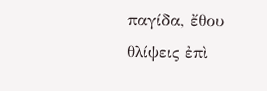παγίδα, ἔθου θλίψεις ἐπὶ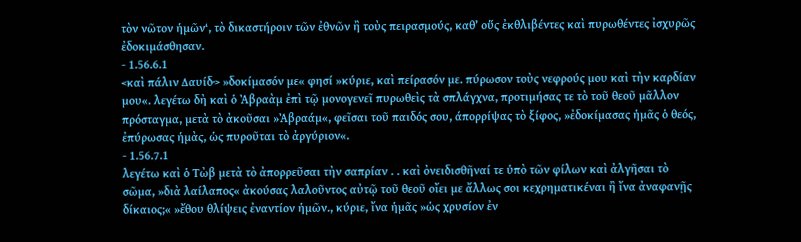τὸν νῶτον ἡμῶν‘, τὸ δικαστήροιν τῶν ἐθνῶν ἢ τοὺς πειρασμούς, καθ’ οὕς ἐκθλιβέντες καὶ πυρωθέντες ἰσχυρῶς ἐδοκιμάσθησαν.
- 1.56.6.1
<καὶ πάλιν Δαυίδ·> »δοκίμασόν με« φησί »κύριε, καὶ πείρασόν με. πύρωσον τοὺς νεφρούς μου καὶ τὴν καρδίαν μου«. λεγέτω δὴ καὶ ὁ Ἀβραὰμ ἐπὶ τῷ μονογενεῖ πυρωθεὶς τὰ σπλάγχνα, προτιμήσας τε τὸ τοῦ θεοῦ μᾶλλον πρόσταγμα, μετὰ τὸ ἀκοῦσαι »Ἀβραάμ«, φεῖσαι τοῦ παιδός σου, άπορρίψας τὸ ξίφος, »ἐδοκίμασας ἡμᾶς ὁ θεός, ἐπύρωσας ἡμὰς, ὡς πυροῦται τὸ ἀργύριον«.
- 1.56.7.1
λεγέτω καὶ ὁ Τὼβ μετὰ τὸ ἀπορρεῦσαι τὴν σαπρίαν . . καὶ ὀνειδισθῆναί τε ὑπὸ τῶν φίλων καὶ ἀλγῆσαι τὸ σῶμα, »διὰ λαίλαπος« ἀκούσας λαλοῦντος αὐτῷ τοῦ θεοῦ οἴει με ἄλλως σοι κεχρηματικέναι ἢ ἴνα ἀναφανῇς δίκαιος;« »ἔθου θλίψεις ἐναντίον ἡμῶν., κύριε, ἴνα ἡμᾶς »ὡς χρυσίον ἐν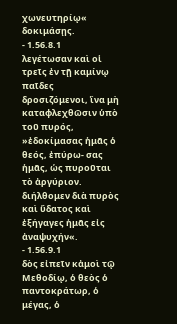χωνευτηρίῳ« δοκιμάσῃς.
- 1.56.8.1
λεγέτωσαν καὶ οἱ τρεῖς ἐν τῇ καμίνῳ παῖδες δροσιζόμενοι, ἵνα μὴ καταφλεχθῶσιν ὑπὸ τοῦ πυρός, »ἐδοκίμασας ἡμᾶς ὁ θεός, ἐπύρω- σας ἡμᾶς, ὡς πυροῦται τὸ ἀργύριον. διήλθομεν διὰ πυρὸς καὶ ὕδατος καὶ ἐξήγαγες ἡμᾶς εἰς ἀναψυχήν«.
- 1.56.9.1
δὸς εἰπεῖν κἀμοὶ τῷ Μεθοδίῳ, ὁ θεὸς ὁ παντοκράτωρ, ὁ μέγας, ὁ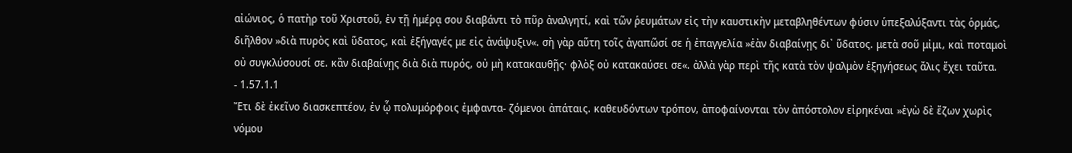αἰώνιος, ὁ πατὴρ τοῦ Χριστοῦ, ἐν τῇ ἡμέρᾳ σου διαβάντι τὸ πῦρ ἀναλγητί, καὶ τῶν ῥευμάτων εἰς τὴν καυστικὴν μεταβληθέντων φύσιν ὑπεξαλύξαντι τὰς ὁρμάς, διῆλθον »διὰ πυρὸς καὶ ὕδατος, καὶ ἐξήγαγές με εἰς ἀνάψυξιν«. σὴ γὰρ αὕτη τοῖς ἀγαπῶσί σε ἡ ἐπαγγελία »ἐὰν διαβαίνῃς δι᾿ ὕδατος. μετὰ σοῦ μἰμι, καὶ ποταμοὶ οὐ συγκλύσουσί σε. κἂν διαβαίνῃς διὰ διὰ πυρός, οὐ μὴ κατακαυθῇς· φλὸξ οὐ κατακαύσει σε«. ἀλλὰ γὰρ περὶ τῆς κατὰ τὸν ψαλμὸν ἐξηγήσεως ἄλις ἔχει ταῦτα.
- 1.57.1.1
Ἔτι δὲ ἐκεῖνο διασκεπτέον, ἐν ᾧ πολυμόρφοις ἐμφαντα- ζόμενοι ἀπάταις. καθευδόντων τρόπον, ἀποφαίνονται τὸν ἀπόστολον εἰρηκέναι »ἐγὼ δὲ ἔζων χωρὶς νόμου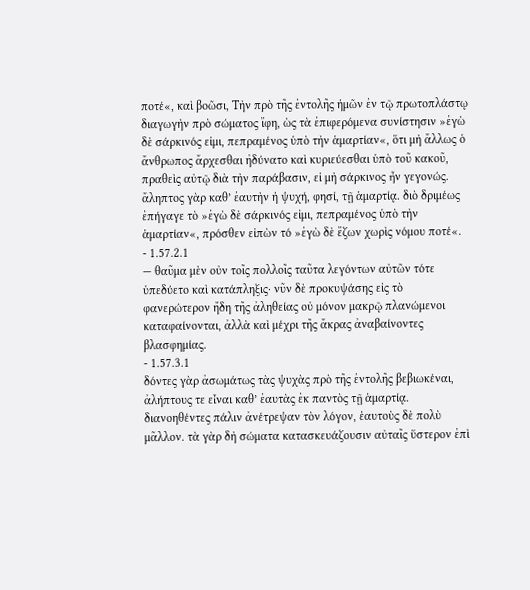ποτέ«, καὶ βοῶσι, Τὴν πρὸ τῆς ἐντολῆς ἡμῶν ἐν τῷ πρωτοπλάστῳ διαγωγὴν πρὸ σώματος ἴφη, ὼς τὰ ἐπιφερόμενα συνίστησιν »ἐγὼ δὲ σάρκινός εἰμι, πεπραμένος ὑπὸ τὴν ἁμαρτίαν«, ὅτι μὴ ἄλλως ὁ ἄνθρωπος ἄρχεσθαι ἠδύνατο καὶ κυριεύεσθαι ὑπὸ τοῦ κακοῦ, πραθεὶς αὐτῷ διὰ τὴν παράβασιν, εἰ μὴ σάρκινος ἦν γεγονώς. ἄληπτος γὰρ καθ’ ἐαυτὴν ἡ ψυχή, φησί, τῇ ἁμαρτίᾳ. διὸ δριμέως ἐπήγαγε τὸ »ἐγὼ δὲ σάρκινός εἰμι, πεπραμένος ὑπὸ τὴν ἁμαρτίαν«, πρόσθεν εἰπὼν τό »ἐγὼ δὲ ἔζων χωρὶς νόμου ποτέ«.
- 1.57.2.1
— θαῦμα μὲν οὐν τοῖς πολλοῖς ταῦτα λεγόντων αὐτῶν τότε ὑπεδύετο καὶ κατάπληξις· νῦν δὲ προκυψάσης εἰς τὸ φανερώτερον ἤδη τῆς ἀληθείας οὐ μόνον μακρῷ πλανώμενοι καταφαίνονται, ἀλλὰ καὶ μέχρι τῆς ἄκρας ἀναβαίνοντες βλασφημίας.
- 1.57.3.1
δόντες γὰρ ἀσωμάτως τὰς ψυχὰς πρὸ τῆς ἐντολῆς βεβιωκέναι, ἀλήπτους τε εἶναι καθ’ ἐαυτὰς ἐκ παντὸς τῇ ἁμαρτίᾳ. διανοηθέντες πάλιν ἀνέτρεψαν τὸν λόγον, ἑαυτοὺς δὲ πολὺ μᾶλλον. τὰ γὰρ δὴ σώματα κατασκευάζουσιν αὐταῖς ὕστερον ἐπὶ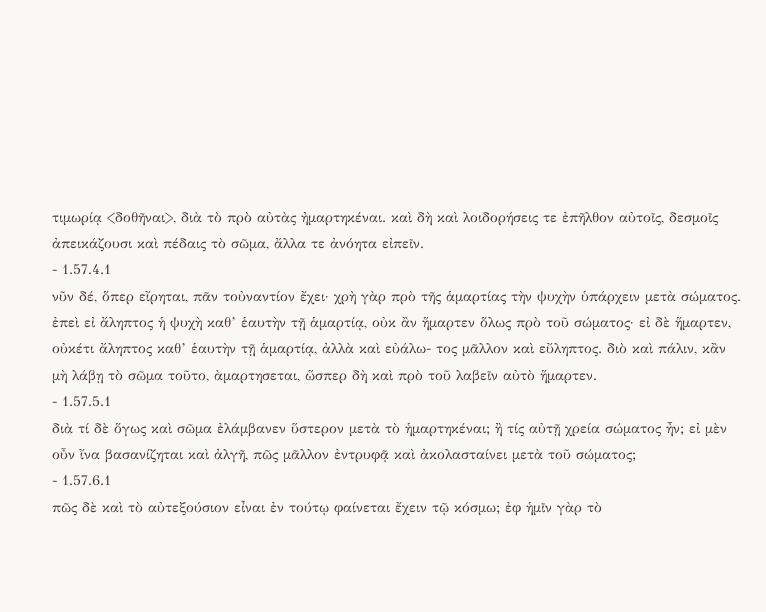τιμωρίᾳ <δοθῆναι>, διὰ τὸ πρὸ αὐτὰς ἠμαρτηκέναι. καὶ δὴ καὶ λοιδορήσεις τε ἐπῆλθον αὐτοῖς, δεσμοῖς ἀπεικάζουσι καὶ πέδαις τὸ σῶμα, ἄλλα τε ἀνόητα εἰπεῖν.
- 1.57.4.1
νῦν δέ, ὅπερ εἴρηται, πᾶν τοὐναντίον ἔχει· χρὴ γὰρ πρὸ τῆς ἁμαρτίας τὴν ψυχὴν ὑπάρχειν μετὰ σώματος. ἐπεὶ εἰ ἄληπτος ἡ ψυχὴ καθ’ ἑαυτὴν τῇ ἁμαρτίᾳ, οὐκ ἂν ἥμαρτεν ὅλως πρὸ τοῦ σώματος· εἰ δὲ ἥμαρτεν, οὐκέτι ἄληπτος καθ’ ἑαυτὴν τῇ ἁμαρτίᾳ, ἀλλὰ καὶ εὐάλω- τος μᾶλλον καὶ εὔληπτος. διὸ καὶ πάλιν, κἂν μὴ λάβῃ τὸ σῶμα τοῦτο, ὰμαρτησεται, ὥσπερ δὴ καὶ πρὸ τοῦ λαβεῖν αὐτὸ ἥμαρτεν.
- 1.57.5.1
διὰ τί δὲ ὅγως καὶ σῶμα ἐλάμβανεν ὕστερον μετὰ τὸ ἡμαρτηκέναι; ἢ τίς αὐτῇ χρεία σώματος ἦν; εἰ μὲν οὖν ἴνα βασανίζηται καὶ ἀλγῆ, πῶς μᾶλλον ἐντρυφᾷ καὶ ἀκολασταίνει μετὰ τοῦ σώματος;
- 1.57.6.1
πῶς δὲ καὶ τὸ αὐτεξούσιον εἶναι ἐν τούτῳ φαίνεται ἔχειν τῷ κόσμω; ἐφ ἡμῖν γὰρ τὸ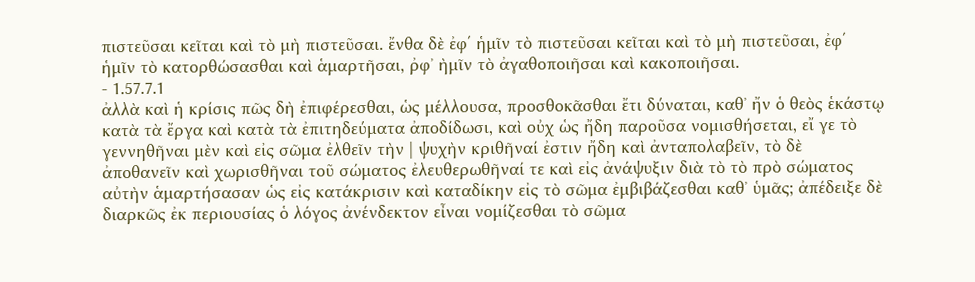πιστεῦσαι κεῖται καὶ τὸ μὴ πιστεῦσαι. ἔνθα δὲ ἐφ΄ ἡμῖν τὸ πιστεῦσαι κεῖται καὶ τὸ μὴ πιστεῦσαι, ἐφ΄ ἡμῖν τὸ κατορθώσασθαι καὶ ἁμαρτῆσαι, ῤφ᾿ ὴμῖν τὸ ἀγαθοποιῆσαι καὶ κακοποιῆσαι.
- 1.57.7.1
ἀλλὰ καὶ ἡ κρίσις πῶς δὴ ἐπιφέρεσθαι, ὡς μέλλουσα, προσθοκᾶσθαι ἔτι δύναται, καθ᾿ ἤν ὁ θεὸς ἑκάστῳ κατὰ τὰ ἔργα καὶ κατὰ τὰ ἐπιτηδεύματα ἀποδίδωσι, καὶ οὐχ ὡς ἤδη παροῦσα νομισθήσεται, εἴ γε τὸ γεννηθῆναι μὲν καὶ εἰς σῶμα ἐλθεῖν τὴν | ψυχὴν κριθῆναί ἐστιν ἤδη καὶ ἀνταπολαβεῖν, τὸ δὲ ἀποθανεῖν καὶ χωρισθῆναι τοῦ σώματος ἐλευθερωθῆναί τε καὶ εἰς ἀνάψυξιν διὰ τὸ τὸ πρὸ σώματος αὐτὴν ἁμαρτήσασαν ὡς εἰς κατάκρισιν καὶ καταδίκην εἰς τὸ σῶμα ἐμβιβάζεσθαι καθ᾿ ὑμᾶς; ἀπέδειξε δὲ διαρκῶς ἐκ περιουσίας ὁ λόγος ἀνένδεκτον εἶναι νομίζεσθαι τὸ σῶμα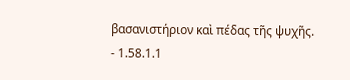βασανιστήριον καὶ πέδας τῆς ψυχῆς.
- 1.58.1.1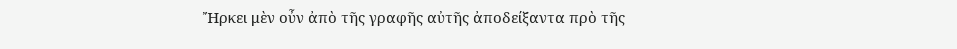Ἤρκει μὲν οὖν ἀπὸ τῆς γραφῆς αὐτῆς ἀποδείξαντα πρὸ τῆς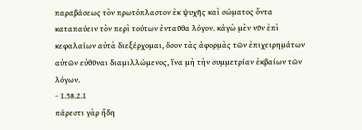παραβάσεως τὸν πρωτόπλαστον ἐκ ψυχῆς καὶ σώματος ὄντα καταπαύειν τὸν περὶ τούτων ἐνταῦθα λόγον. κἀγὼ μὲν νῦν ἐπὶ κεφαλαίων αὐτὰ διεξέρχομαι, ὅσον τὰς ἀφορμὰς τῶν ἐπιχειρημάτων αὐτῶν εὐθῦναι διαμιλλώμενος, ἵνα μὴ τὴν συμμετρίαν ἐκβαίων τῶν λόγων.
- 1.58.2.1
πάρεστι γὰρ ἤδη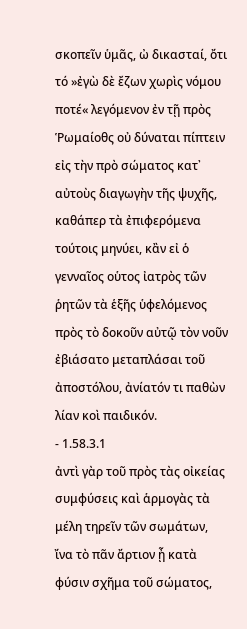σκοπεῖν ὑμᾶς, ὠ δικασταί, ὄτι τό »ἐγὼ δὲ ἔζων χωρὶς νόμου ποτέ« λεγόμενον ἐν τῇ πρὸς Ῥωμαίοθς οὐ δύναται πίπτειν εἰς τὴν πρὸ σώματος κατ᾿ αὐτοὺς διαγωγὴν τῆς ψυχῆς, καθάπερ τὰ ἐπιφερόμενα τούτοις μηνύει, κἂν εἰ ὁ γενναῖος οὑτος ἰατρὸς τῶν ῥητῶν τὰ ἑξῆς ὑφελόμενος πρὸς τὸ δοκοῦν αὐτῷ τὸν νοῦν ἐβιάσατο μεταπλάσαι τοῦ ἀποστόλου, ἀνίατόν τι παθὼν λίαν κοὶ παιδικόν.
- 1.58.3.1
ἀντὶ γὰρ τοῦ πρὸς τὰς οἰκείας συμφύσεις καὶ ἁρμογὰς τὰ μέλη τηρεῖν τῶν σωμάτων, ἴνα τὸ πᾶν ἄρτιον ᾖ κατὰ φύσιν σχῆμα τοῦ σώματος,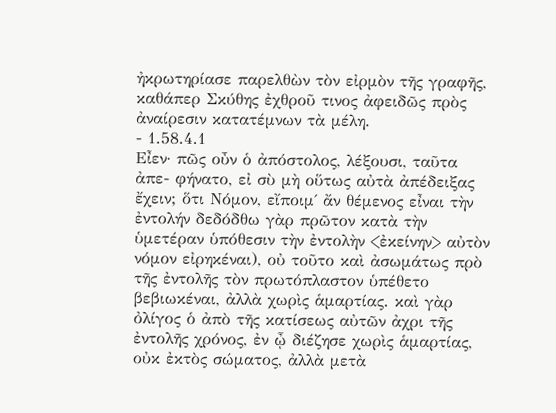ἠκρωτηρίασε παρελθὼν τὸν εἰρμὸν τῆς γραφῆς, καθάπερ Σκύθης ἐχθροῦ τινος ἀφειδῶς πρὸς ἀναίρεσιν κατατέμνων τὰ μέλη.
- 1.58.4.1
Εἶεν· πῶς οὖν ὁ ἀπόστολος, λέξουσι, ταῦτα ἀπε- φήνατο, εἰ σὺ μὴ οὕτως αὐτὰ ἀπέδειξας ἔχειν; ὅτι Νόμον, εἴποιμ΄ ἄν θέμενος εἶναι τὴν ἐντολήν δεδόδθω γὰρ πρῶτον κατὰ τὴν ὑμετέραν ὑπόθεσιν τὴν ἐντολὴν <ἐκείνην> αὐτὸν νόμον εἰρηκέναι), οὐ τοῦτο καὶ ἀσωμάτως πρὸ τῆς ἐντολῆς τὸν πρωτόπλαστον ὑπέθετο βεβιωκέναι, ἀλλὰ χωρὶς ἁμαρτίας. καὶ γὰρ ὀλίγος ὁ ἀπὸ τῆς κατίσεως αὐτῶν ἀχρι τῆς ἐντολῆς χρόνος, ἐν ᾦ διέζησε χωρὶς ἁμαρτίας, οὐκ ἐκτὸς σώματος, ἀλλὰ μετὰ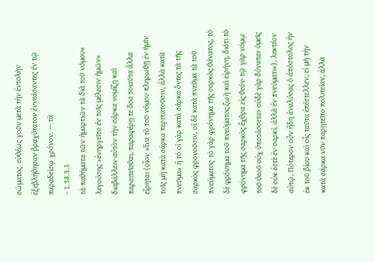σώματος. εὐθέως γοῦν μετὰ τὴν ἐντολὴν ἐξεβλήθησαν βραχύτατον ἐννεάσαντες έν τῷ παραδείσῳ χρόνον. — τὰ
- 1.58.5.1
τὰ παθήματα τῶν ἡμαρτιῶν τὰ διὰ τοῦ νόμου« λεγούσης »ἐνηργεῖτο έν τοῖς μέλεσιν ἡμῶν« διαβάλλειν αὐτὸν τὴν σάρκα νομίζῃ καὶ παραιτεῖσθαι, παραφέρῃ τε ὅσα τοιαῦτα ἄλλα εἴρηται (οἷον »ἵνα τὸ τοῦ νόμου πληρωθῇ ἐν ἡμῖν τοῖς μὴ κατὰ σάρκα περιπατοῦσιν, ἀλλὰ κατὰ πνεῦμα« ἤ τό οἱ γὰρ κατὰ σάρκα ὄντες τὰ τῆς σαρκὸς φρονοῦσιν, οἱ δὲ κατὰ πνεῦμα τὰ τοῦ πνεύματος· τὸ γὰρ φρόνημα τῆς σαρκὸς θάνατος, τὸ δὲ φρόνημα τοῦ πνεύματος ζωὴ καὶ εἰρήνη, διότι τὸ φρόνημα τῆς σαρκὸς ἔχθρα εἰς θεόν· τῷ γὰρ νόμῳ τοῦ θεοῦ οὐχ ὑποτάσσεται· οὐδὲ γὰρ δύναται· ὑμεῖς δὲ οὐκ ἐστὲ ἐν σαρκί, ἀλλὰ ἐν πνεύματι«), λεκτέον αὐτῷ, Πότερον οὖν ἤδη ἀναλύσας ὁ ἀπόστολος ἠν ἐκ τοῦ βίου καὶ οἶς ταῦτα ἐπέστελλεν, εἰ μὴ τὴν κατὰ σάρκα νῦν παρῃτεῖτο πολιτείαν, ἀλλὰ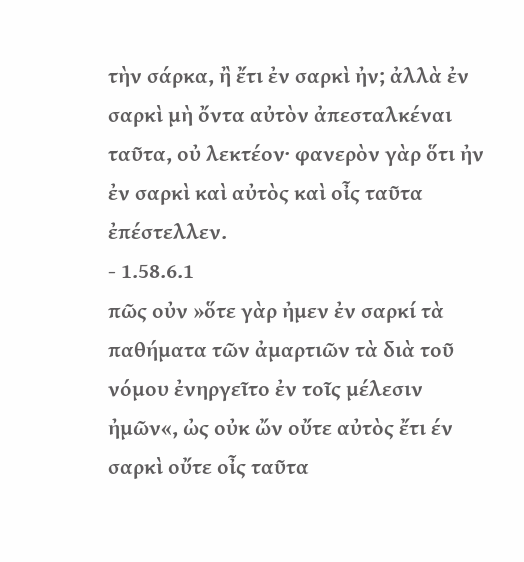τὴν σάρκα, ἢ ἔτι ἐν σαρκὶ ἠν; ἀλλὰ ἐν σαρκὶ μὴ ὄντα αὐτὸν ἀπεσταλκέναι ταῦτα, οὐ λεκτέον· φανερὸν γὰρ ὅτι ἠν ἐν σαρκὶ καὶ αὐτὸς καὶ οἶς ταῦτα ἐπέστελλεν.
- 1.58.6.1
πῶς οὐν »ὅτε γὰρ ἠμεν ἐν σαρκί τὰ παθήματα τῶν ἀμαρτιῶν τὰ διὰ τοῦ νόμου ἐνηργεῖτο ἐν τοῖς μέλεσιν ἠμῶν«, ὠς οὐκ ὤν οὔτε αὐτὸς ἔτι έν σαρκὶ οὔτε οἶς ταῦτα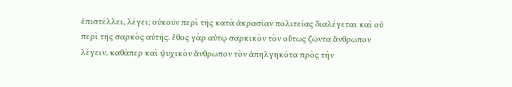ἐπιστέλλει, λέγει; οὐκοῦν περὶ τῆς κατὰ ἀκρασίαν πολιτείας διαλέγεται καὶ οὐ περὶ τῆς σαρκὸς αὐτῆς. ἔθος γὰρ αὐτῳ σαρκικὸν τὸν οὕτως ζῶντα ἄνθρωπον λέγειν, καθάπερ καὶ ψυχικὸν ἄνθρωπον τὸν ἀπηλγηκότα πρὸς τὴν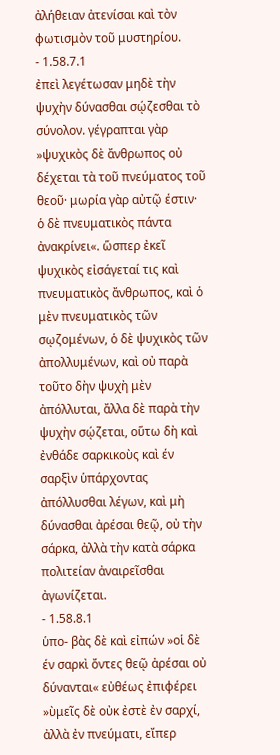ἀλήθειαν ἀτενίσαι καὶ τὸν φωτισμὸν τοῦ μυστηρίου.
- 1.58.7.1
ἐπεὶ λεγέτωσαν μηδὲ τὴν ψυχὴν δύνασθαι σῴζεσθαι τὸ σύνολον. γέγραπται γὰρ »ψυχικὸς δὲ ἄνθρωπος οὐ δέχεται τὰ τοῦ πνεύματος τοῦ θεοῦ· μωρία γὰρ αὐτῷ έστιν· ὁ δὲ πνευματικὸς πάντα ἀνακρίνει«. ὥσπερ ἐκεῖ ψυχικὸς εἰσάγεταί τις καὶ πνευματικὸς ἄνθρωπος, καὶ ὁ μὲν πνευματικὸς τῶν σῳζομένων, ὁ δὲ ψυχικὸς τῶν ἀπολλυμένων, καὶ οὐ παρὰ τοῦτο δὴν ψυχὴ μὲν ἀπόλλυται, ἄλλα δὲ παρὰ τὴν ψυχὴν σῴζεται, οὕτω δὴ καὶ ἐνθάδε σαρκικοὺς καὶ έν σαρξὶν ὑπάρχοντας ἀπόλλυσθαι λέγων, καὶ μὴ δύνασθαι ἀρέσαι θεῷ, οὐ τὴν σάρκα, ἀλλὰ τὴν κατὰ σάρκα πολιτείαν ἀναιρεῖσθαι ἀγωνίζεται.
- 1.58.8.1
ὑπο- βὰς δὲ καὶ εἰπών »οἱ δὲ έν σαρκὶ ὄντες θεῷ ἀρέσαι οὐ δύνανται« εὐθέως ἐπιφέρει »ὺμεῖς δὲ οὐκ ἐστὲ ἐν σαρχί, ἀλλὰ ἐν πνεύματι, εἴπερ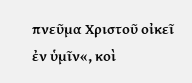πνεῦμα Χριστοῦ οἰκεῖ ἐν ὑμῖν«, κοὶ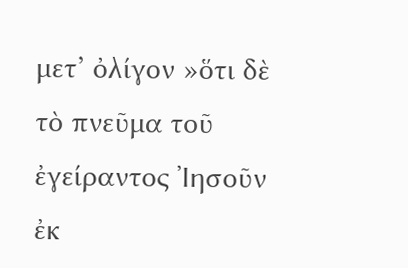μετ’ ὀλίγον »ὅτι δὲ τὸ πνεῦμα τοῦ ἐγείραντος Ἰησοῦν ἐκ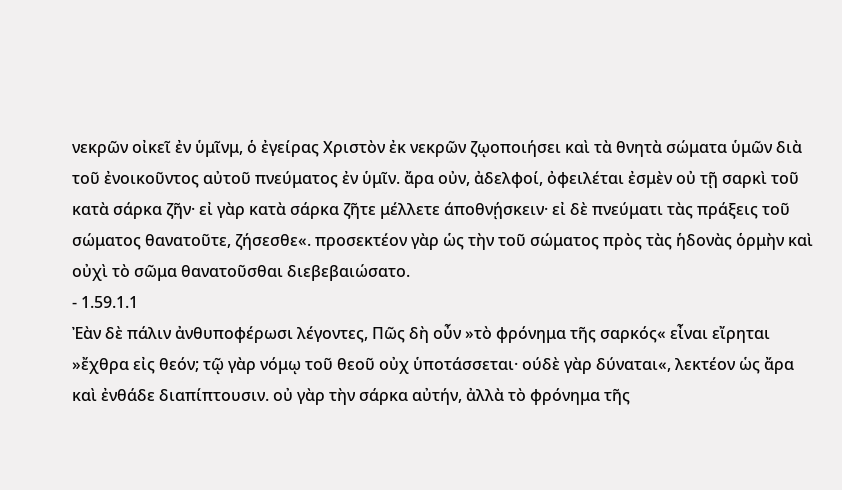νεκρῶν οἰκεῖ ἐν ὑμῖνμ, ὁ ἐγείρας Χριστὸν ἐκ νεκρῶν ζῳοποιήσει καὶ τὰ θνητὰ σώματα ὑμῶν διὰ τοῦ ἐνοικοῦντος αὐτοῦ πνεύματος ἐν ὑμῖν. ἄρα οὐν, ἀδελφοί, ὀφειλέται ἐσμὲν οὐ τῇ σαρκὶ τοῦ κατὰ σάρκα ζῆν· εἰ γὰρ κατὰ σάρκα ζῆτε μέλλετε άποθνῄσκειν· εἰ δὲ πνεύματι τὰς πράξεις τοῦ σώματος θανατοῦτε, ζήσεσθε«. προσεκτέον γὰρ ὡς τὴν τοῦ σώματος πρὸς τὰς ἡδονὰς ὁρμὴν καὶ οὐχὶ τὸ σῶμα θανατοῦσθαι διεβεβαιώσατο.
- 1.59.1.1
Ἐὰν δὲ πάλιν ἀνθυποφέρωσι λέγοντες, Πῶς δὴ οὖν »τὸ φρόνημα τῆς σαρκός« εἶναι εἴρηται »ἔχθρα εἰς θεόν; τῷ γὰρ νόμῳ τοῦ θεοῦ οὐχ ὑποτάσσεται· ούδὲ γὰρ δύναται«, λεκτέον ὡς ἄρα καὶ ἐνθάδε διαπίπτουσιν. οὐ γὰρ τὴν σάρκα αὐτήν, ἀλλὰ τὸ φρόνημα τῆς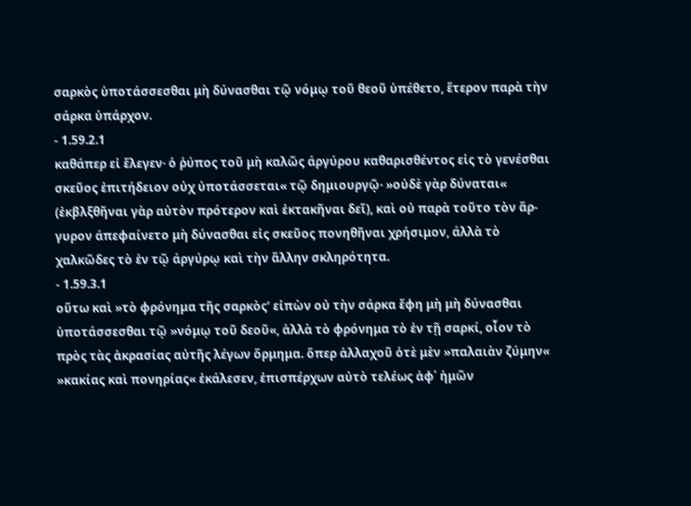σαρκὸς ὑποτάσσεσθαι μὴ δύνασθαι τῷ νόμῳ τοῦ θεοῦ ὑπέθετο, ἕτερον παρὰ τὴν σάρκα ὑπάρχον.
- 1.59.2.1
καθάπερ εἰ ἔλεγεν· ὁ ῥύπος τοῦ μὴ καλῶς άργύρου καθαρισθέντος εἰς τὸ γενέσθαι σκεῦος ἐπιτήδειον οὐχ ὐποτάσσεται« τῷ δημιουργῷ· »οὐδὲ γὰρ δύναται« (ἐκβλξθῆναι γὰρ αὐτὸν πρότερον καὶ ἐκτακῆναι δεῖ), καὶ οὐ παρὰ τοῦτο τὸν ἄρ- γυρον άπεφαίνετο μὴ δύνασθαι εἰς σκεῦος πονηθῆναι χρήσιμον, άλλὰ τὸ χαλκῶδες τὸ ἐν τῷ άργύρῳ καὶ τὴν ἄλλην σκληρότητα.
- 1.59.3.1
οὕτω καὶ »τὸ φρόνημα τῆς σαρκὸς‘ εἰπὼν οὐ τὴν σάρκα ἔφη μὴ μὴ δύνασθαι ὑποτάσσεσθαι τῷ »νόμῳ τοῦ δεοῦ«, ἀλλὰ τὸ φρόνημα τὸ ἐν τῇ σαρκί, οἶον τὸ πρὸς τὰς ἀκρασίας αὐτῆς λέγων ὅρμημα. ὅπερ ἀλλαχοῦ ὁτὲ μὲν »παλαιὰν ζύμην« »κακίας καὶ πονηρίας« ἐκάλεσεν, ἐπισπέρχων αὐτὸ τελέως ἀφ᾿ ἡμῶν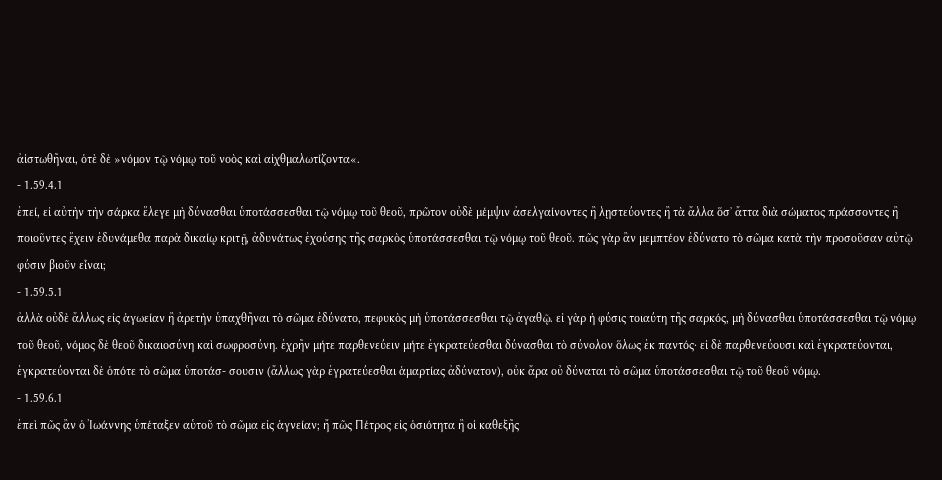ἀἱστωθῆναι, ὁτὲ δὲ »νόμον τῷ νόμῳ τοῦ νοὸς καὶ αἰχθμαλωτίζοντα«.
- 1.59.4.1
ἐπεί, εἰ αὐτὴν τὴν σάρκα ἔλεγε μὴ δύνασθαι ὑποτάσσεσθαι τῷ νόμῳ τοῦ θεοῦ, πρῶτον οὐδὲ μέμψιν ἀσελγαίνοντες ἢ λῃστεύοντες ἢ τὰ ἄλλα ὅσ᾿ ἄττα διὰ σώματος πράσσοντες ἢ ποιοῦντες ἔχειν ἐδυνάμεθα παρὰ δικαίῳ κριτῇ, ἀδυνάτως ἐχούσης τῆς σαρκὸς ὑποτάσσεσθαι τῷ νόμῳ τοῦ θεοῦ. πῶς γὰρ ἂν μεμπτέον ἐδύνατο τὸ σῶμα κατὰ τὴν προσοῦσαν αὐτῷ φύσιν βιοῦν εἶναι;
- 1.59.5.1
ἀλλὰ οὐδὲ ἄλλως εἰς ἁγωείαν ἢ ἀρετὴν ὑπαχθῆναι τὸ σῶμα ἐδύνατο, πεφυκὸς μὴ ὑποτάσσεσθαι τῷ ἀγαθῷ. εἰ γὰρ ἡ φύσις τοιαύτη τῆς σαρκός, μὴ δύνασθαι ὑποτάσσεσθαι τῷ νόμῳ τοῦ θεοῦ, νόμος δὲ θεοῦ δικαιοσύνη καὶ σωφροσύνη. ἐχρῆν μήτε παρθενεύειν μήτε ἐγκρατεύεσθαι δύνασθαι τὸ σύνολον ὅλως ἐκ παντός· εἰ δὲ παρθενεύουσι καὶ ἐγκρατεύονται, ἐγκρατεύονται δὲ ὁπότε τὸ σῶμα ὑποτάσ- σουσιν (ἄλλως γὰρ ἐγρατεύεσθαι ἁμαρτίας ἀδύνατον), οὐκ ἄρα οὐ δύναται τὸ σῶμα ὑποτάσσεσθαι τῷ τοῦ θεοῦ νόμῳ.
- 1.59.6.1
ἐπεὶ πῶς ἂν ὁ Ἰωάννης ὑπέταξεν αὑτοῦ τὸ σῶμα εἰς ἁγνείαν; ἤ πῶς Πέτρος εἰς ὁσιότητα ἢ οἱ καθεξῆς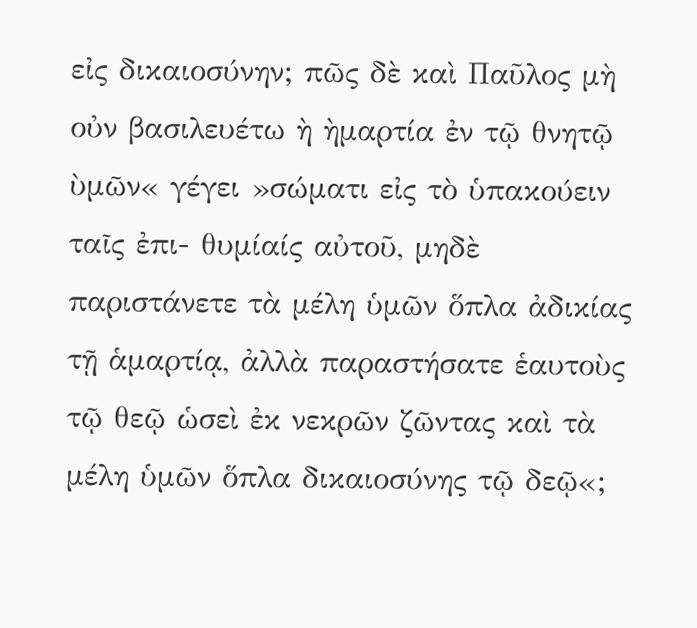εἰς δικαιοσύνην; πῶς δὲ καὶ Παῦλος μὴ οὐν βασιλευέτω ὴ ὴμαρτία ἐν τῷ θνητῷ ὺμῶν« γέγει »σώματι εἰς τὸ ὑπακούειν ταῖς ἐπι- θυμίαίς αὐτοῦ, μηδὲ παριστάνετε τὰ μέλη ὑμῶν ὅπλα ἀδικίας τῇ ἁμαρτίᾳ, ἀλλὰ παραστήσατε ἑαυτοὺς τῷ θεῷ ὡσεὶ ἐκ νεκρῶν ζῶντας καὶ τὰ μέλη ὑμῶν ὅπλα δικαιοσύνης τῷ δεῷ«;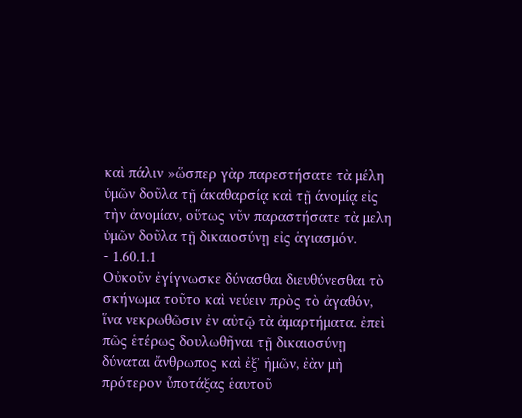καὶ πάλιν »ὥσπερ γὰρ παρεστήσατε τὰ μέλη ὑμῶν δοῦλα τῇ άκαθαρσίᾳ καὶ τῇ άνομίᾳ εἰς τὴν ἀνομίαν, οὕτως νῦν παραστήσατε τὰ μελη ὑμῶν δοῦλα τῇ δικαιοσύνῃ εἰς ἁγιασμόν.
- 1.60.1.1
Οὐκοῦν ἐγίγνωσκε δύνασθαι διευθύνεσθαι τὸ σκήνωμα τοῦτο καὶ νεύειν πρὸς τὸ ἀγαθόν, ἵνα νεκρωθῶσιν ἐν αὐτῷ τὰ ἀμαρτήματα. ἐπεὶ πῶς ἑτέρως δουλωθῆναι τῇ δικαιοσύνῃ δύναται ἄνθρωπος καὶ ἐξ᾿ ἡμῶν, ἐὰν μὴ πρότερον ὖποτάξας ἑαυτοῦ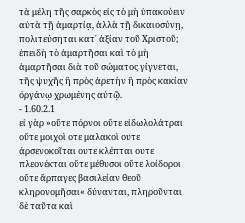τὰ μέλη τῆς σαρκὸς εἰς τὸ μὴ ὑπακούειν αὐτὰ τῇ ἁμαρτίᾳ, ἀλλὰ τῇ δικαιοσύνῃ, πολιτεύσηται κατ᾿ ἀξίαν τοῦ Χριστοῦ; ἐπειδὴ τὸ ἁμαρτῆσαι καὶ τὸ μὴ ἁμαρτῆσαι διὰ τοῦ σώματος γίγνεται, τῆς ψυχῆς ἢ πρὸς ἀρετὴν ἢ πρὸς κακίαν όργάνῳ χρωμένης αύτῷ.
- 1.60.2.1
εἰ γὰρ »οὔτε πόρνοι οὔτε εἰδωλολάτραι οὔτε μοιχοὶ οτε μαλακοὶ ουτε άρσενοκοῖται ουτε κλέπται ουτε πλεονέκται οὔτε μέθυσοι οὔτε λοίδοροι οὔτε ἄρπαγες βασιλείαν θεοῦ κληρονομῆσαι« δύνανται, πληροῦνται δὲ ταῦτα καὶ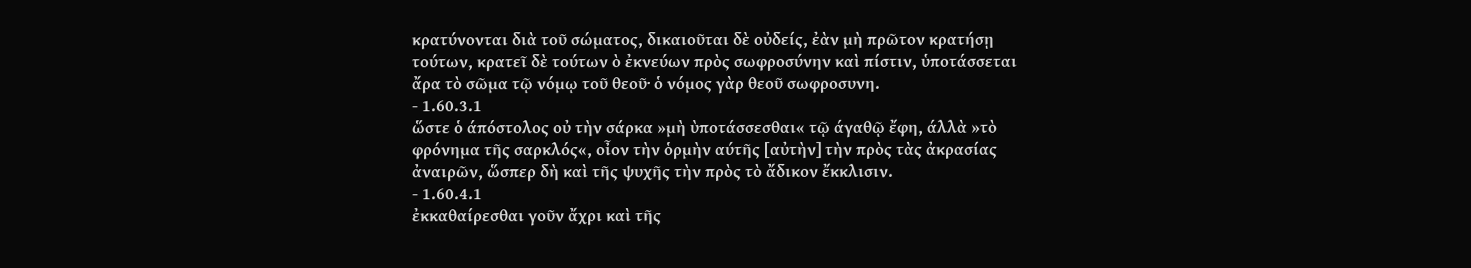κρατύνονται διὰ τοῦ σώματος, δικαιοῦται δὲ οὐδείς, ἐὰν μὴ πρῶτον κρατήσῃ τούτων, κρατεῖ δὲ τούτων ὸ ἐκνεύων πρὸς σωφροσύνην καὶ πίστιν, ὑποτάσσεται ἄρα τὸ σῶμα τῷ νόμῳ τοῦ θεοῦ· ὁ νόμος γὰρ θεοῦ σωφροσυνη.
- 1.60.3.1
ὥστε ὁ άπόστολος οὐ τὴν σάρκα »μὴ ὺποτάσσεσθαι« τῷ άγαθῷ ἔφη, άλλὰ »τὸ φρόνημα τῆς σαρκλός«, οἶον τὴν ὁρμὴν αύτῆς [αὐτὴν] τὴν πρὸς τὰς ἀκρασίας ἀναιρῶν, ὥσπερ δὴ καὶ τῆς ψυχῆς τὴν πρὸς τὸ ἄδικον ἔκκλισιν.
- 1.60.4.1
ἐκκαθαίρεσθαι γοῦν ἄχρι καὶ τῆς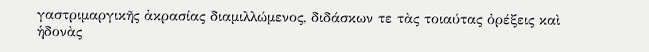γαστριμαργικῆς ἀκρασίας διαμιλλώμενος, διδάσκων τε τὰς τοιαύτας ὀρέξεις καὶ ἡδονὰς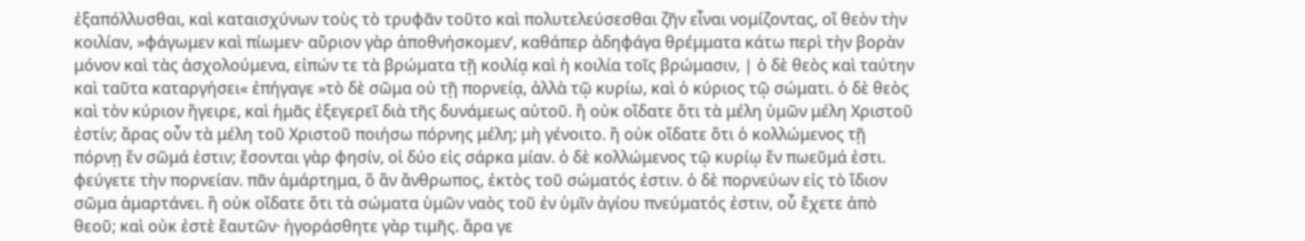ἐξαπόλλυσθαι, καὶ καταισχύνων τοὺς τὸ τρυφᾶν τοῦτο καὶ πολυτελεύσεσθαι ζῆν εἶναι νομίζοντας, οἵ θεὸν τὴν κοιλίαν, »φάγωμεν καὶ πίωμεν· αὔριον γὰρ ἀποθνήσκομεν‘, καθάπερ ἀδηφάγα θρέμματα κάτω περὶ τὴν βορὰν μόνον καὶ τὰς ἀσχολούμενα, εἰπών τε τὰ βρώματα τῇ κοιλίᾳ καὶ ἡ κοιλία τοῖς βρώμασιν, | ὁ δὲ θεὸς καὶ ταύτην καὶ ταῦτα καταργήσει« ἐπήγαγε »τὸ δὲ σῶμα οὐ τῇ πορνείᾳ, ἀλλὰ τῷ κυρίω, καὶ ὁ κύριος τῷ σώματι. ὁ δὲ θεὸς καὶ τὸν κύριον ἤγειρε, καὶ ἡμᾶς ἐξεγερεῖ διὰ τῆς δυνάμεως αὐτοῦ. ἢ οὐκ οἴδατε ὅτι τὰ μέλη ὑμῶν μέλη Χριστοῦ ἐστίν; ἄρας οὖν τὰ μέλη τοῦ Χριστοῦ ποιήσω πόρνης μέλη; μὴ γένοιτο. ἢ οὐκ οἴδατε ὅτι ὁ κολλώμενος τῇ πόρνῃ ἕν σῶμά ἐστιν; ἔσονται γὰρ φησίν, οἱ δύο εἰς σάρκα μίαν. ὁ δὲ κολλώμενος τῷ κυρίῳ ἕν πωεῦμά ἐστι. φεύγετε τὴν πορνείαν. πᾶν ἁμάρτημα, ὃ ἂν ἄνθρωπος, ἐκτὸς τοῦ σώματός ἐστιν. ὁ δὲ πορνεύων εἰς τὸ ἴδιον σῶμα ἁμαρτάνει. ἢ οὐκ οἴδατε ὅτι τὰ σώματα ὑμῶν ναὸς τοῦ ἐν ὑμῖν ἀγίου πνεύματός ἐστιν, οὗ ἔχετε ἀπὸ θεοῦ; καὶ οὐκ ἐστὲ ἕαυτῶν· ἠγοράσθητε γὰρ τιμῆς. ἄρα γε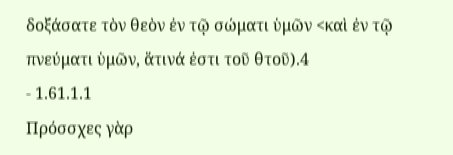δοξάσατε τὸν θεὸν ἐν τῷ σώματι ὑμῶν <καὶ ἐν τῷ πνεύματι ὑμῶν, ἅτινά ἐστι τοῦ θτοῦ).4
- 1.61.1.1
Πρόσσχες γὰρ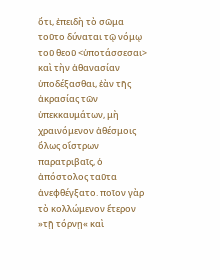ὅτι, ἐπειδὴ τὸ σῶμα τοῦτο δύναται τῷ νόμῳ τοῦ θεοῦ <ὑποτάσσεσαι> καὶ τὴν ἀθανασίαν ὑποδέξασθαι, ἐὰν τῆς ἀκρασίας τῶν ὑπεκκαυμάτων, μὴ χραινόμενον ἀθέσμοις ὅλως οἴστρων παρατριβαῖς, ὁ ἀπόστολος ταῦτα ἀνεφθέγξατο. ποῖον γὰρ τὸ κολλώμενον ἕτερον »τῇ τόρνῃ« καὶ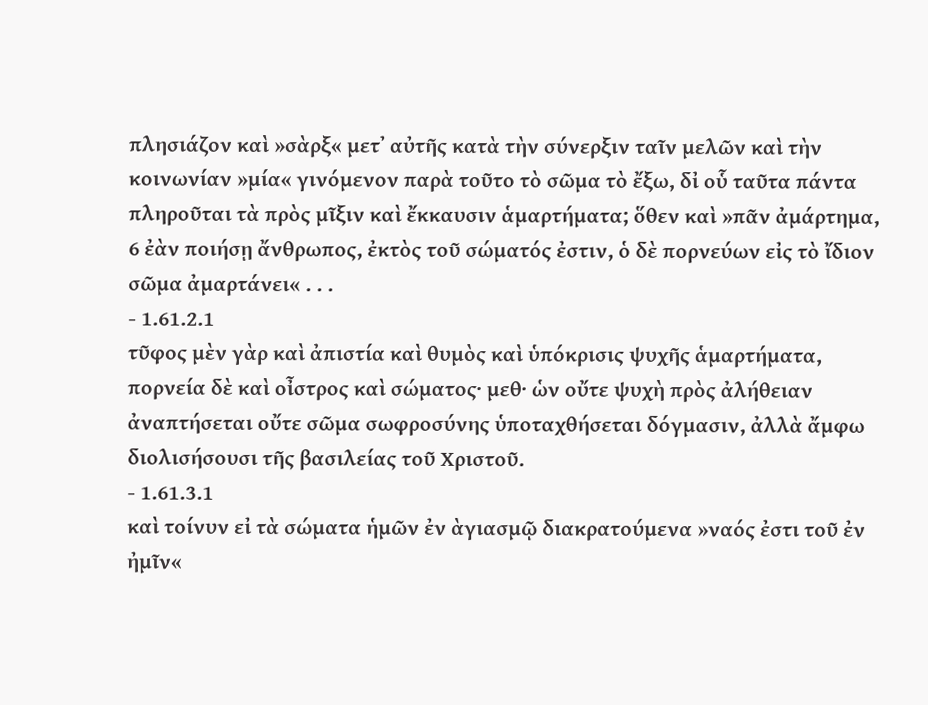πλησιάζον καὶ »σὰρξ« μετ᾿ αὐτῆς κατὰ τὴν σύνερξιν ταῖν μελῶν καὶ τὴν κοινωνίαν »μία« γινόμενον παρὰ τοῦτο τὸ σῶμα τὸ ἔξω, δἰ οὗ ταῦτα πάντα πληροῦται τὰ πρὸς μῖξιν καὶ ἔκκαυσιν ἁμαρτήματα; ὅθεν καὶ »πᾶν ἀμάρτημα, 6 ἐὰν ποιήσῃ ἄνθρωπος, ἐκτὸς τοῦ σώματός ἐστιν, ὁ δὲ πορνεύων εἰς τὸ ἴδιον σῶμα ἀμαρτάνει« . . .
- 1.61.2.1
τῦφος μὲν γὰρ καὶ ἀπιστία καὶ θυμὸς καὶ ὑπόκρισις ψυχῆς ἁμαρτήματα, πορνεία δὲ καὶ οἶστρος καὶ σώματος· μεθ· ὡν οὔτε ψυχὴ πρὸς ἀλήθειαν ἀναπτήσεται οὔτε σῶμα σωφροσύνης ὑποταχθήσεται δόγμασιν, ἀλλὰ ἄμφω διολισήσουσι τῆς βασιλείας τοῦ Χριστοῦ.
- 1.61.3.1
καὶ τοίνυν εἰ τὰ σώματα ἡμῶν ἐν ὰγιασμῷ διακρατούμενα »ναός ἐστι τοῦ ἐν ἠμῖν«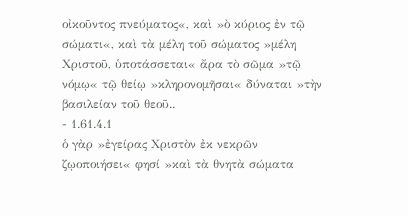οἰκοῦντος πνεύματος«, καὶ »ὸ κύριος ἐν τῷ σώματι«, καὶ τὰ μέλη τοῦ σώματος »μέλη Χριστοῦ, ὑποτάσσεται« ἄρα τὸ σῶμα »τῷ νόμῳ« τῷ θείῳ »κληρονομῆσαι« δύναται »τὴν βασιλείαν τοῦ θεοῦ..
- 1.61.4.1
ὁ γὰρ »ἐγείρας Χριστὸν ἐκ νεκρῶν ζῳοποιήσει« φησί »καὶ τὰ θνητὰ σώματα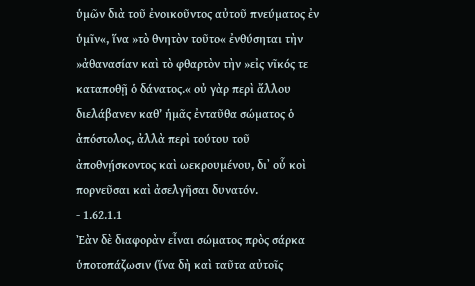ὑμῶν διὰ τοῦ ἐνοικοῦντος αὐτοῦ πνεύματος ἐν ὑμῖν«, ἵνα »τὸ θνητὸν τοῦτο« ἐνθύσηται τὴν »ἀθανασίαν καὶ τὸ φθαρτὸν τὴν »εἰς νῖκός τε καταποθῇ ὁ δάνατος.« οὐ γὰρ περὶ ἄλλου διελάβανεν καθ’ ἡμᾶς ἐνταῦθα σώματος ὁ ἀπόστολος, ἀλλὰ περὶ τούτου τοῦ ἀποθνῄσκοντος καὶ ωεκρουμένου, δι᾿ οὗ κοὶ πορνεῦσαι καὶ ἀσελγῆσαι δυνατόν.
- 1.62.1.1
Ἐὰν δὲ διαφορὰν εἶναι σώματος πρὸς σάρκα ὑποτοπάζωσιν (ἵνα δὴ καὶ ταῦτα αὐτοῖς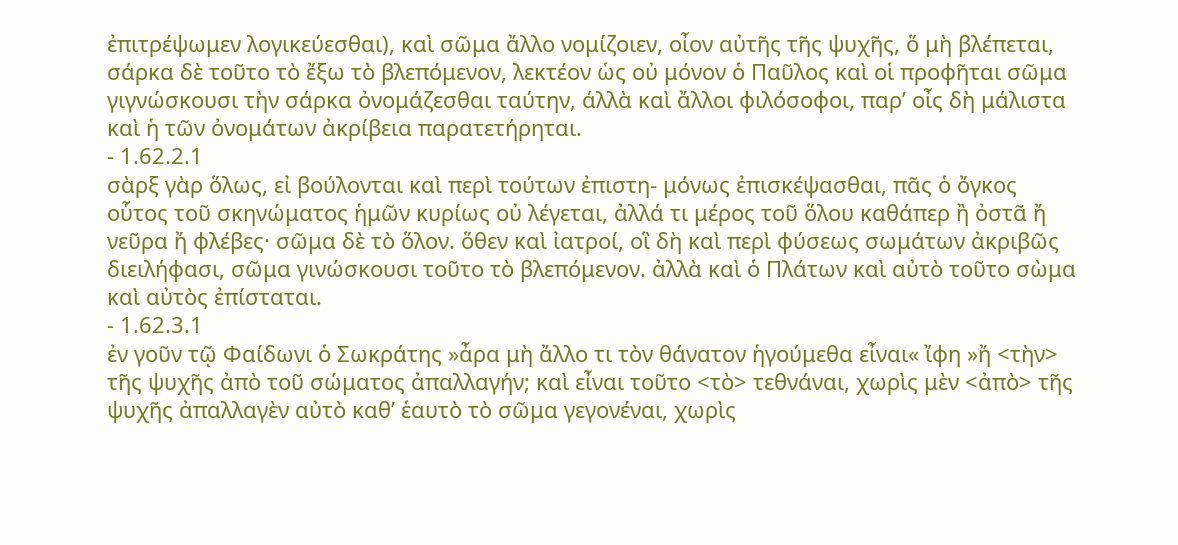ἐπιτρέψωμεν λογικεύεσθαι), καὶ σῶμα ἄλλο νομίζοιεν, οἶον αὐτῆς τῆς ψυχῆς, ὅ μὴ βλέπεται, σάρκα δὲ τοῦτο τὸ ἔξω τὸ βλεπόμενον, λεκτέον ὡς οὐ μόνον ὁ Παῦλος καὶ οἱ προφῆται σῶμα γιγνώσκουσι τὴν σάρκα ὀνομάζεσθαι ταύτην, άλλὰ καὶ ἄλλοι φιλόσοφοι, παρ’ οἶς δὴ μάλιστα καὶ ἡ τῶν ὀνομάτων ἀκρίβεια παρατετήρηται.
- 1.62.2.1
σὰρξ γὰρ ὅλως, εἰ βούλονται καὶ περὶ τούτων ἐπιστη- μόνως ἐπισκέψασθαι, πᾶς ὁ ὄγκος οὗτος τοῦ σκηνώματος ἡμῶν κυρίως οὐ λέγεται, ἀλλά τι μέρος τοῦ ὅλου καθάπερ ἢ ὀστᾶ ἤ νεῦρα ἤ φλέβες· σῶμα δὲ τὸ ὅλον. ὅθεν καὶ ἰατροί, οἳ δὴ καὶ περὶ φύσεως σωμάτων ἀκριβῶς διειλήφασι, σῶμα γινώσκουσι τοῦτο τὸ βλεπόμενον. ἀλλὰ καὶ ὁ Πλάτων καὶ αὐτὸ τοῦτο σὼμα καὶ αὐτὸς ἐπίσταται.
- 1.62.3.1
ἐν γοῦν τῷ Φαίδωνι ὁ Σωκράτης »ἆρα μὴ ἄλλο τι τὸν θάνατον ἡγούμεθα εἶναι« ἴφη »ἤ <τὴν> τῆς ψυχῆς ἀπὸ τοῦ σώματος ἀπαλλαγήν; καὶ εἶναι τοῦτο <τὸ> τεθνάναι, χωρὶς μὲν <ἀπὸ> τῆς ψυχῆς ἀπαλλαγὲν αὐτὸ καθ’ ἑαυτὸ τὸ σῶμα γεγονέναι, χωρὶς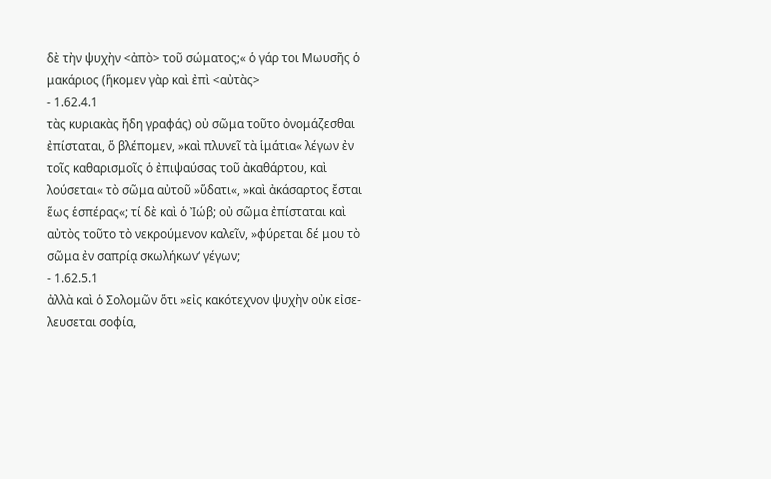δὲ τὴν ψυχὴν <ἀπὸ> τοῦ σώματος;« ὁ γάρ τοι Μωυσῆς ὁ μακάριος (ἥκομεν γὰρ καὶ ἐπὶ <αὐτὰς>
- 1.62.4.1
τὰς κυριακὰς ἤδη γραφάς) οὐ σῶμα τοῦτο ὀνομάζεσθαι ἐπίσταται, ὅ βλέπομεν, »καὶ πλυνεῖ τὰ ἱμάτια« λέγων ἐν τοῖς καθαρισμοῖς ὁ ἐπιψαύσας τοῦ ἀκαθάρτου, καὶ λούσεται« τὸ σῶμα αὐτοῦ »ὕδατι«, »καὶ ἀκάσαρτος ἔσται ἕως ἑσπέρας«; τί δὲ καὶ ὁ Ἰώβ; οὐ σῶμα ἐπίσταται καὶ αὐτὸς τοῦτο τὸ νεκρούμενον καλεῖν, »φύρεται δέ μου τὸ σῶμα ἐν σαπρίᾳ σκωλήκων‘ γέγων;
- 1.62.5.1
ἀλλὰ καὶ ὁ Σολομῶν ὅτι »εἰς κακότεχνον ψυχὴν οὐκ εἰσε- λευσεται σοφία,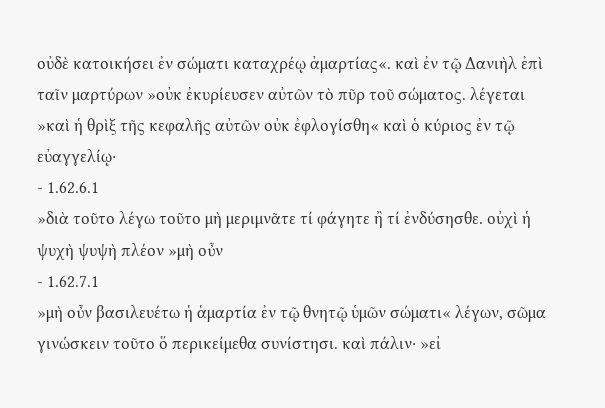οὐδὲ κατοικήσει ἐν σώματι καταχρέῳ ἀμαρτίας«. καὶ ἐν τῷ Δανιὴλ ἐπὶ ταῖν μαρτύρων »οὐκ ἐκυρίευσεν αὐτῶν τὸ πῦρ τοῦ σώματος. λέγεται »καὶ ἡ θρὶξ τῆς κεφαλῆς αὐτῶν οὐκ ἐφλογίσθη« καὶ ὁ κύριος ἐν τῷ εὐαγγελίῳ·
- 1.62.6.1
»διὰ τοῦτο λέγω τοῦτο μὴ μεριμνᾶτε τί φάγητε ἢ τί ἐνδύσησθε. οὐχὶ ἡ ψυχὴ ψυψὴ πλέον »μὴ οὖν
- 1.62.7.1
»μὴ οὖν βασιλευέτω ἡ ἁμαρτία ἐν τῷ θνητῷ ὑμῶν σώματι« λέγων, σῶμα γινώσκειν τοῦτο ὅ περικείμεθα συνίστησι. καὶ πάλιν· »εἰ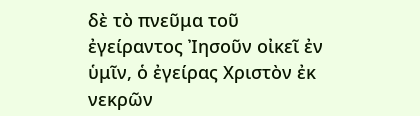δὲ τὸ πνεῦμα τοῦ ἐγείραντος Ἰησοῦν οἰκεῖ ἐν ὑμῖν, ὁ ἐγείρας Χριστὸν ἐκ νεκρῶν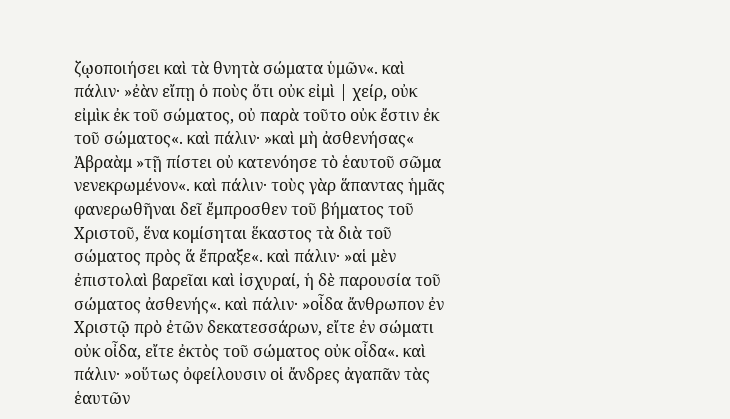ζῳοποιήσει καὶ τὰ θνητὰ σώματα ὑμῶν«. καὶ πάλιν· »ἐὰν εἴπῃ ὁ ποὺς ὅτι οὐκ εἰμὶ | χείρ, οὐκ εἰμὶκ ἐκ τοῦ σώματος, οὐ παρὰ τοῦτο οὐκ ἔστιν ἐκ τοῦ σώματος«. καὶ πάλιν· »καὶ μὴ ἀσθενήσας« Ἀβραὰμ »τῇ πίστει οὐ κατενόησε τὸ ἑαυτοῦ σῶμα νενεκρωμένον«. καὶ πάλιν· τοὺς γὰρ ἅπαντας ἡμᾶς φανερωθῆναι δεῖ ἔμπροσθεν τοῦ βήματος τοῦ Χριστοῦ, ἕνα κομίσηται ἕκαστος τὰ διὰ τοῦ σώματος πρὸς ἅ ἔπραξε«. καὶ πάλιν· »αἱ μὲν ἐπιστολαὶ βαρεῖαι καὶ ἰσχυραί, ἡ δὲ παρουσία τοῦ σώματος ἀσθενής«. καὶ πάλιν· »οἶδα ἄνθρωπον ἐν Χριστῷ πρὸ ἐτῶν δεκατεσσάρων, εἴτε ἐν σώματι οὐκ οἶδα, εἴτε ἐκτὸς τοῦ σώματος οὐκ οἶδα«. καὶ πάλιν· »οὕτως ὀφείλουσιν οἱ ἄνδρες ἀγαπᾶν τὰς ἑαυτῶν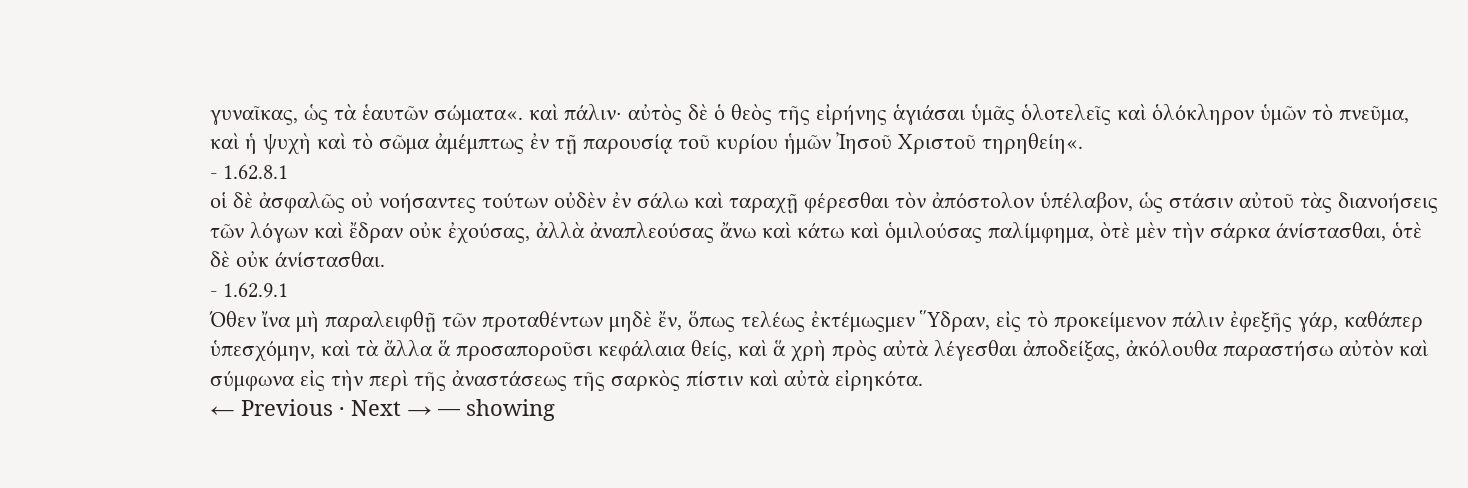γυναῖκας, ὡς τὰ ἑαυτῶν σώματα«. καὶ πάλιν· αὐτὸς δὲ ὁ θεὸς τῆς εἰρήνης ἁγιάσαι ὑμᾶς ὁλοτελεῖς καὶ ὁλόκληρον ὑμῶν τὸ πνεῦμα, καὶ ἡ ψυχὴ καὶ τὸ σῶμα ἀμέμπτως ἐν τῇ παρουσίᾳ τοῦ κυρίου ἡμῶν Ἰησοῦ Χριστοῦ τηρηθείη«.
- 1.62.8.1
οἱ δὲ ἀσφαλῶς οὐ νοήσαντες τούτων οὐδὲν ἐν σάλω καὶ ταραχῇ φέρεσθαι τὸν ἀπόστολον ὑπέλαβον, ὡς στάσιν αὐτοῦ τὰς διανοήσεις τῶν λόγων καὶ ἔδραν οὐκ ἐχούσας, ἀλλὰ ἀναπλεούσας ἄνω καὶ κάτω καὶ ὁμιλούσας παλίμφημα, ὸτὲ μὲν τὴν σάρκα άνίστασθαι, ὁτὲ δὲ οὐκ άνίστασθαι.
- 1.62.9.1
Όθεν ἴνα μὴ παραλειφθῇ τῶν προταθέντων μηδὲ ἔν, ὅπως τελέως ἐκτέμωςμεν Ὕδραν, εἰς τὸ προκείμενον πάλιν ἐφεξῆς γάρ, καθάπερ ὑπεσχόμην, καὶ τὰ ἄλλα ἅ προσαποροῦσι κεφάλαια θείς, καὶ ἅ χρὴ πρὸς αὐτὰ λέγεσθαι ἀποδείξας, ἀκόλουθα παραστήσω αὐτὸν καὶ σύμφωνα εἰς τὴν περὶ τῆς ἀναστάσεως τῆς σαρκὸς πίστιν καὶ αὐτὰ εἰρηκότα.
← Previous · Next → — showing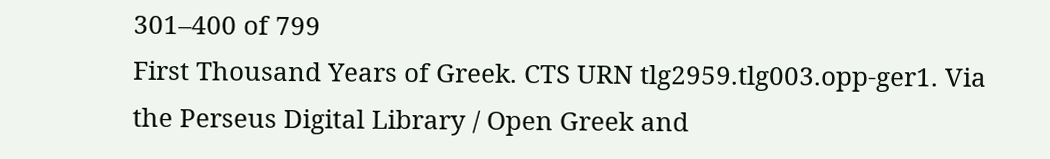301–400 of 799
First Thousand Years of Greek. CTS URN tlg2959.tlg003.opp-ger1. Via the Perseus Digital Library / Open Greek and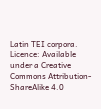Latin TEI corpora. Licence: Available under a Creative Commons Attribution-ShareAlike 4.0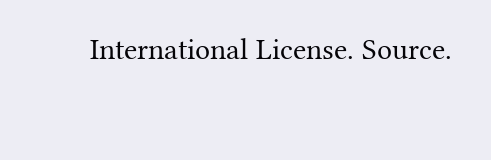International License. Source.